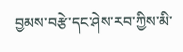བྱམས་བརྩེ་དང་ཤེས་རབ་ཀྱིས་མི་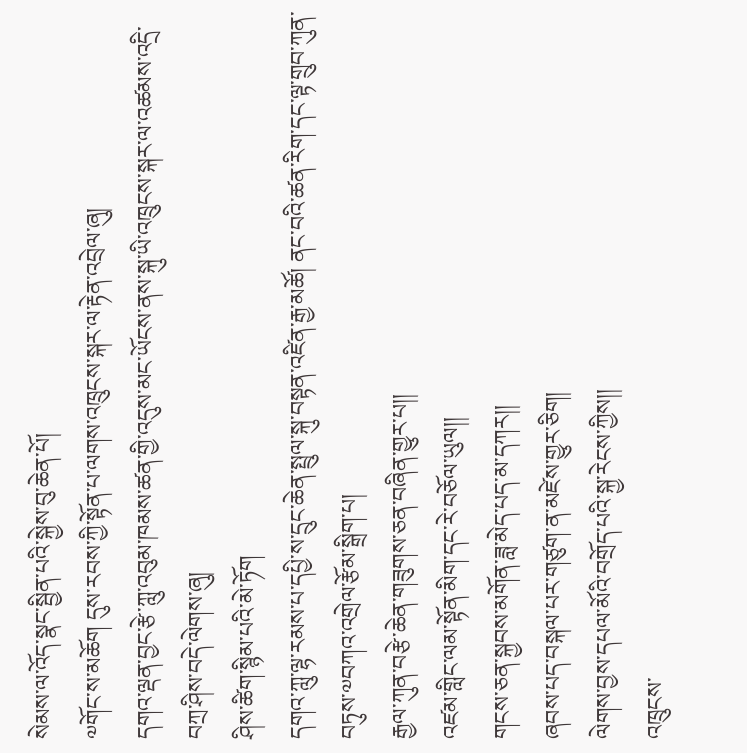སེམས་ལ་འོད་སྣང་སྦྱིན་པའི་སྐྱེས་བུ་ཆེན་པོ།
༧གོང་ས་མཆོག དུས་རབས་ཀྱི་སྟོན་པ་ལགས་འཁྲུངས་སྐར་ལ་རྟེན་འབྲེལ་ཞུ།
དགའ་ལྡན་བྱང་རྩེ་ཀླུ་འབུམ་ཁམས་ཚན་གྱི་འདུས་མང་ཡོངས་ནས་སྐུ་ཡི་འཁྲུངས་སྐར་ལ་འཚམས་འདྲི་བཀྲ་ཤིས་བདེ་ལེགས་ཞུ།
ཤིས་ཚིག་སྙིམ་པའི་མེ་ཏོག
དགའ་ཀླུ་ལྷ་རམས་པ་དཔྱི་ས་དྲུང་ཆེན་སྤྲུལ་སྐུ་བསྟན་འཛིན་རྒྱ་མཚོ། ནང་བའི་ཚན་རིག་དང་ལྟ་གྲུབ་ཀུན་བཏུས་༧བཀའ་འགྲེལ་རྩོམ་སྒྲིག་པ།
རྒྱལ་ཀུན་བརྩེ་ཆེན་གཟུགས་ཅན་བཞིན་གྱུར་པ།།
འཛམ་གླིང་ལམ་སྟོན་མིག་དང་རེ་བཅོལ་ཡུལ།།
གངས་ཅན་སྐྱབས་མགོན་ཟླ་མེད་པད་མ་དཀར།།
ཞབས་པད་བསྐལ་པར་གཙུག་ན་མཛེས་གྱུར་ཅིག།
ལེགས་བྱས་དཔལ་མོའི་བགྲོད་པའི་སྐྱ་རེངས་ཀྱིས།།
འཁྲུངས་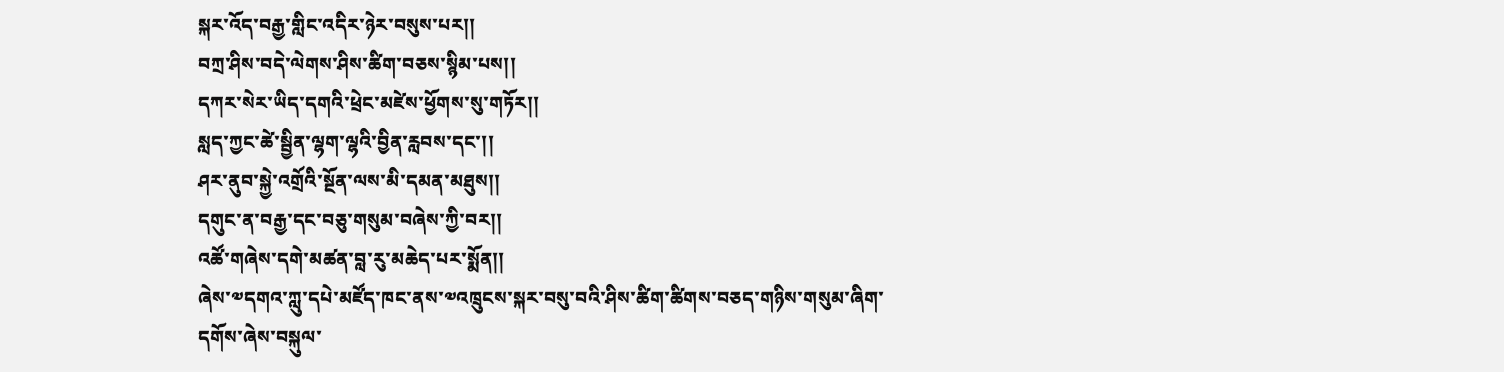སྐར་འོད་བརྒྱ་གླིང་འདིར་ཉེར་བསུས་པར།།
བཀྲ་ཤིས་བདེ་ལེགས་ཤིས་ཚིག་བཅས་སྙིམ་པས།།
དཀར་སེར་ཡིད་དགའི་ཕྲེང་མཛེས་ཕྱོགས་སུ་གཏོར།།
སླད་ཀྱང་ཚེ་སྦྱིན་ལྷག་ལྷའི་བྱིན་རླབས་དང་།།
ཤར་ནུབ་སྐྱེ་འགྲོའི་སྔོན་ལས་མི་དམན་མཐུས།།
དགུང་ན་བརྒྱ་དང་བཅུ་གསུམ་བཞེས་ཀྱི་བར།།
འཚོ་གཞེས་དགེ་མཚན་བླ་རུ་མཆེད་པར་སྨོན།།
ཞེས་༧དགའ་ཀླུ་དཔེ་མཛོད་ཁང་ནས་༧འཁྲུངས་སྐར་བསུ་བའི་ཤིས་ཚིག་ཚིགས་བཅད་གཉིས་གསུམ་ཞིག་དགོས་ཞེས་བསྐུལ་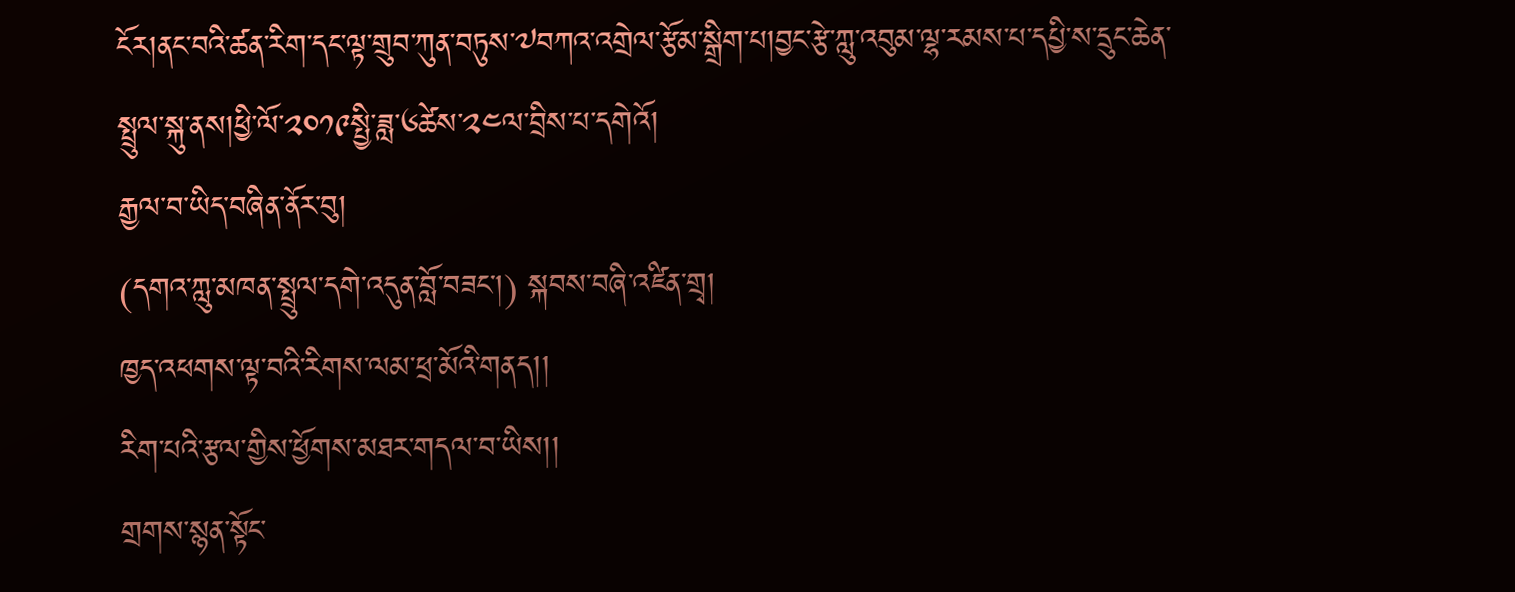ངོར།ནང་བའི་ཚན་རིག་དང་ལྟ་གྲུབ་ཀུན་བཏུས་༧བཀའ་འགྲེལ་རྩོམ་སྒྲིག་པ།བྱང་རྩེ་ཀླུ་འབུམ་ལྷ་རམས་པ་དཔྱི་ས་དྲུང་ཆེན་སྤྲུལ་སྐུ་ནས།ཕྱི་ལོ་༢༠༡༩སྤྱི་ཟླ་༦ཚེས་༢༤ལ་བྲིས་པ་དགེའོ།
རྒྱལ་བ་ཡིད་བཞིན་ནོར་བུ།
(དགའ་ཀླུ་མཁན་སྤྲུལ་དགེ་འདུན་བློ་བཟང་།) སྐབས་བཞི་འཛིན་གྲྭ།
ཁྱད་འཕགས་ལྟ་བའི་རིགས་ལམ་ཕྲ་མོའི་གནད།།
རིག་པའི་རྩལ་གྱིས་ཕྱོགས་མཐར་གདལ་བ་ཡིས།།
གྲགས་སྙན་སྟོང་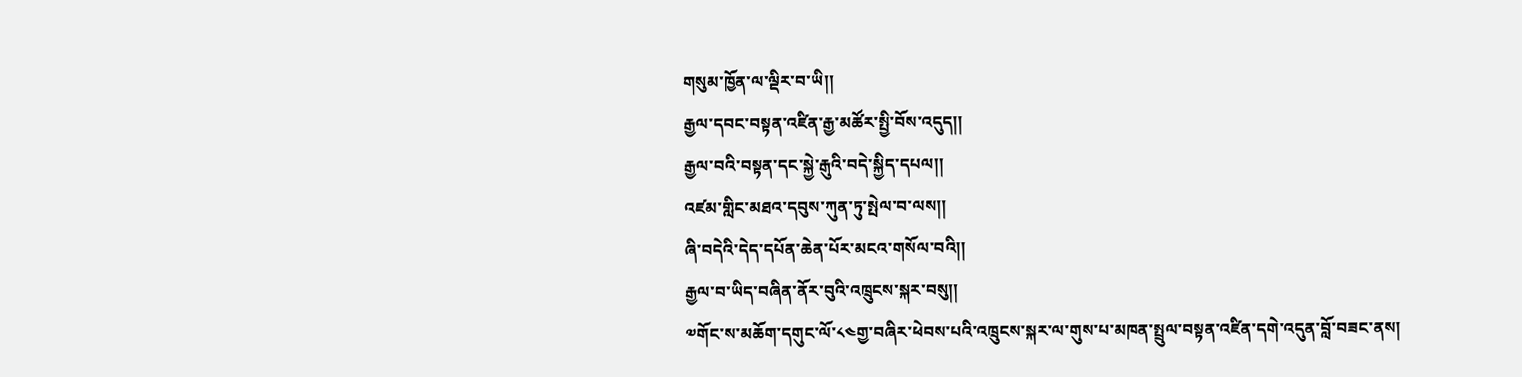གསུམ་ཁྱོན་ལ་ལྡིར་བ་ཡི།།
རྒྱལ་དབང་བསྟན་འཛིན་རྒྱ་མཚོར་སྤྱི་བོས་འདུད།།
རྒྱལ་བའི་བསྟན་དང་སྐྱེ་རྒུའི་བདེ་སྐྱིད་དཔལ།།
འཛམ་གླིང་མཐའ་དབུས་ཀུན་ཏུ་སྤེལ་བ་ལས།།
ཞི་བདེའི་དེད་དཔོན་ཆེན་པོར་མངའ་གསོལ་བའི།།
རྒྱལ་བ་ཡིད་བཞིན་ནོར་བུའི་འཁྲུངས་སྐར་བསུ།།
༧གོང་ས་མཆོག་དགུང་ལོ་༨༤གྱ་བཞིར་ཕེབས་པའི་འཁྲུངས་སྐར་ལ་གུས་པ་མཁན་སྤྲུལ་བསྟན་འཛིན་དགེ་འདུན་བློ་བཟང་ནས།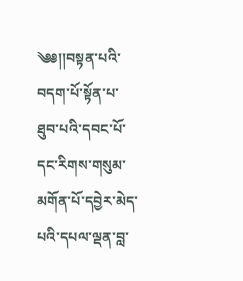༄༅།།བསྟན་པའི་བདག་པོ་སྟོན་པ་ཐུབ་པའི་དབང་པོ་དང་རིགས་གསུམ་མགོན་པོ་དབྱེར་མེད་པའི་དཔལ་ལྡན་བླ་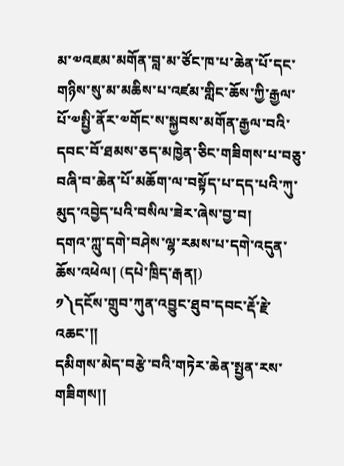མ་༧འཇམ་མགོན་བླ་མ་ཙོང་ཁ་པ་ཆེན་པོ་དང་གཉིས་སུ་མ་མཆིས་པ་འཛམ་གླིང་ཆོས་ཀྱི་རྒྱལ་པོ་༧སྤྱི་ནོར་༧གོང་ས་སྐྱབས་མགོན་རྒྱལ་བའི་དབང་བོ་ཐམས་ཅད་མཁྱེན་ཅིང་གཟིགས་པ་བཅུ་བཞི་བ་ཆེན་པོ་མཆོག་ལ་བསྟོད་པ་དད་པའི་ཀུ་མུད་འབྱེད་པའི་བསིལ་ཟེར་ཞེས་བྱ་བ།
དགའ་ཀླུ་དགེ་བཤེས་ལྷ་རམས་པ་དགེ་འདུན་ཆོས་འཕེལ། (དཔེ་ཁྲིད་རྒན།)
༡༽དངོས་གྲུབ་ཀུན་འབྱུང་ཐུབ་དབང་རྡོ་རྗེ་འཆང་།།
དམིགས་མེད་བརྩེ་བའི་གཏེར་ཆེན་སྤྱན་རས་གཟིགས།།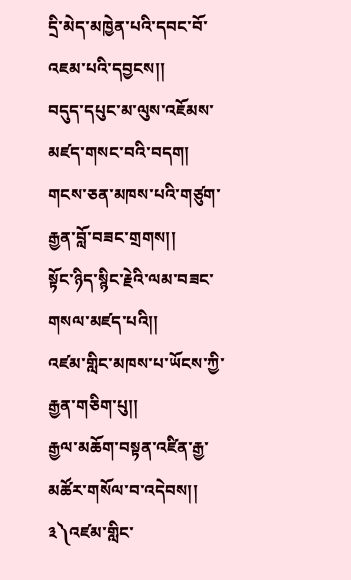དྲི་མེད་མཁྱེན་པའི་དབང་བོ་འཇམ་པའི་དབྱངས།།
བདུད་དཔུང་མ་ལུས་འཇོམས་མཛད་གསང་བའི་བདག།
གངས་ཅན་མཁས་པའི་གཙུག་རྒྱན་བློ་བཟང་གྲགས།།
སྟོང་ཉིད་སྙིང་རྗེའི་ལམ་བཟང་གསལ་མཛད་པའི།།
འཛམ་གླིང་མཁས་པ་ཡོངས་ཀྱི་རྒྱན་གཅིག་པུ།།
རྒྱལ་མཆོག་བསྟན་འཛིན་རྒྱ་མཚོར་གསོལ་བ་འདེབས།།
༣༽འཛམ་གླིང་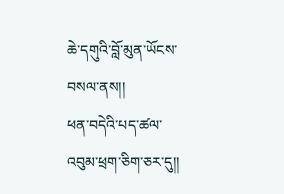ཆེ་དགུའི་བློ་མུན་ཡོངས་བསལ་ནས།།
ཕན་བདེའི་པད་ཚལ་འབུམ་ཕྲག་ཅིག་ཅར་དུ།།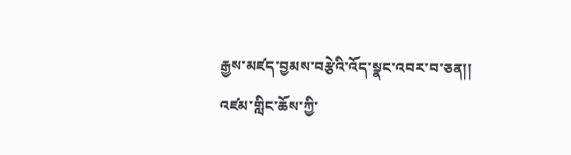རྒྱས་མཛད་བྱམས་བརྩེའི་འོད་སྣང་འབར་བ་ཅན།།
འཛམ་གླིང་ཆོས་ཀྱི་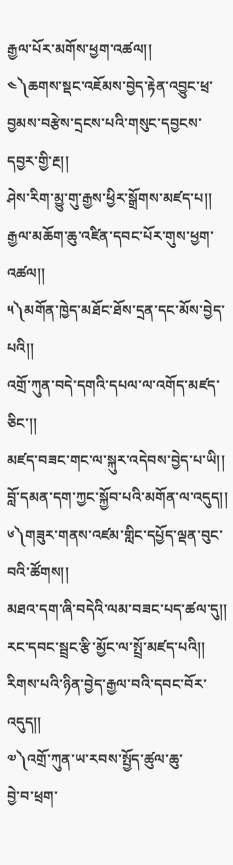རྒྱལ་པོར་མགོས་ཕྱག་འཚལ།།
༤༽ཆགས་སྡང་འཇོམས་བྱེད་རྟེན་འབྱུང་ཕྲ་
བྱམས་བརྩེས་དྲངས་པའི་གསུང་དབྱངས་དབྱར་གྱི་རྔ།།
ཤེས་རིག་མྱུ་གུ་རྒྱས་ཕྱིར་སྒྲོགས་མཛད་པ།།
རྒྱལ་མཆོག་ཆུ་འཛིན་དབང་པོར་གུས་ཕྱག་འཚལ།།
༥༽མགོན་ཁྱེད་མཐོང་ཐོས་དྲན་དང་མོས་བྱེད་པའི།།
འགྲོ་ཀུན་བདེ་དགའི་དཔལ་ལ་འགོད་མཛད་ཅིང་།།
མཛད་བཟང་གང་ལ་སྐུར་འདེབས་བྱེད་པ་ཡི།།
བློ་དམན་དག་ཀྱང་སྐྱོབ་པའི་མགོན་ལ་འདུད།།
༦༽གཟུར་གནས་འཛམ་གླིང་དཔྱོད་ལྡན་བུང་བའི་ཚོགས།།
མཐའ་དག་ཞི་བདེའི་ལམ་བཟང་པད་ཚལ་དུ།།
རང་དབང་སྦྲང་རྩི་མྱོང་ལ་སྤྲོ་མཛད་པའི།།
རིགས་པའི་ཉིན་བྱེད་རྒྱལ་བའི་དབང་བོར་འདུད།།
༧༽འགྲོ་ཀུན་ཡ་རབས་སྤྱོད་ཚུལ་ཆུ་
བྱེ་བ་ཕྲག་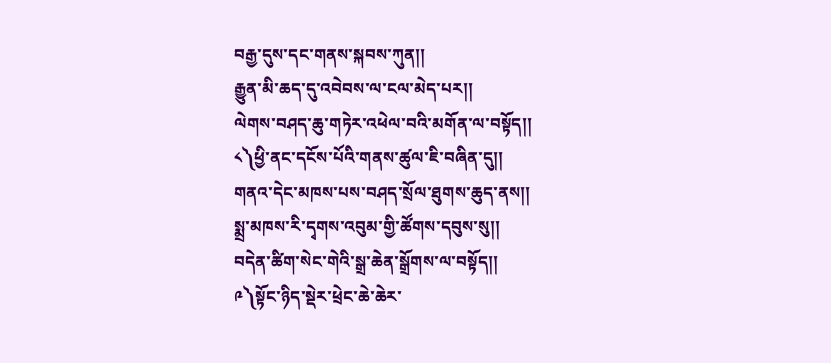བརྒྱ་དུས་དང་གནས་སྐབས་ཀུན།།
རྒྱུན་མི་ཆད་དུ་འབེབས་ལ་ངལ་མེད་པར།།
ལེགས་བཤད་ཆུ་གཏེར་འཕེལ་བའི་མགོན་ལ་བསྟོད།།
༨༽ཕྱི་ནང་དངོས་པོའི་གནས་ཚུལ་ཇི་བཞིན་དུ།།
གནའ་དེང་མཁས་པས་བཤད་སྲོལ་ཐུགས་ཆུད་ནས།།
སྨྲ་མཁས་རི་དྭགས་འབུམ་གྱི་ཚོགས་དབུས་སུ།།
བདེན་ཚིག་སེང་གེའི་སྒྲ་ཆེན་སྒྲོགས་ལ་བསྟོད།།
༩༽སྟོང་ཉིད་སྡེར་ཕྲེང་ཆེ་ཆེར་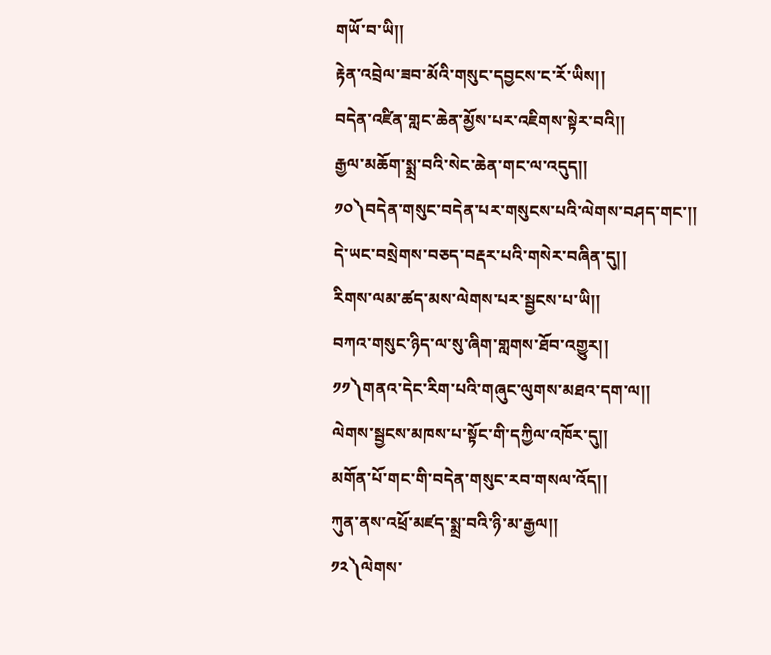གཡོ་བ་ཡི།།
རྟེན་འབྲེལ་ཟབ་མོའི་གསུང་དབྱངས་ང་རོ་ཡིས།།
བདེན་འཛིན་གླང་ཆེན་མྱོས་པར་འཇིགས་སྟེར་བའི།།
རྒྱལ་མཆོག་སྨྲ་བའི་སེང་ཆེན་གང་ལ་འདུད།།
༡༠༽བདེན་གསུང་བདེན་པར་གསུངས་པའི་ལེགས་བཤད་གང་།།
དེ་ཡང་བསྲེགས་བཅད་བརྡར་པའི་གསེར་བཞིན་དུ།།
རིགས་ལམ་ཚད་མས་ལེགས་པར་སྦྱངས་པ་ཡི།།
བཀའ་གསུང་ཉིད་ལ་སུ་ཞིག་གླགས་ཐོབ་འགྱུར།།
༡༡༽གནའ་དེང་རིག་པའི་གཞུང་ལུགས་མཐའ་དག་ལ།།
ལེགས་སྦྱངས་མཁས་པ་སྟོང་གི་དཀྱིལ་འཁོར་དུ།།
མགོན་པོ་གང་གི་བདེན་གསུང་རབ་གསལ་འོད།།
ཀུན་ནས་འཕྲོ་མཛད་སྨྲ་བའི་ཉི་མ་རྒྱལ།།
༡༢༽ལེགས་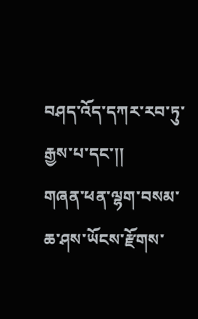བཤད་འོད་དཀར་རབ་ཏུ་རྒྱས་པ་དང་།།
གཞན་ཕན་ལྷག་བསམ་ཆ་ཤས་ཡོངས་རྫོགས་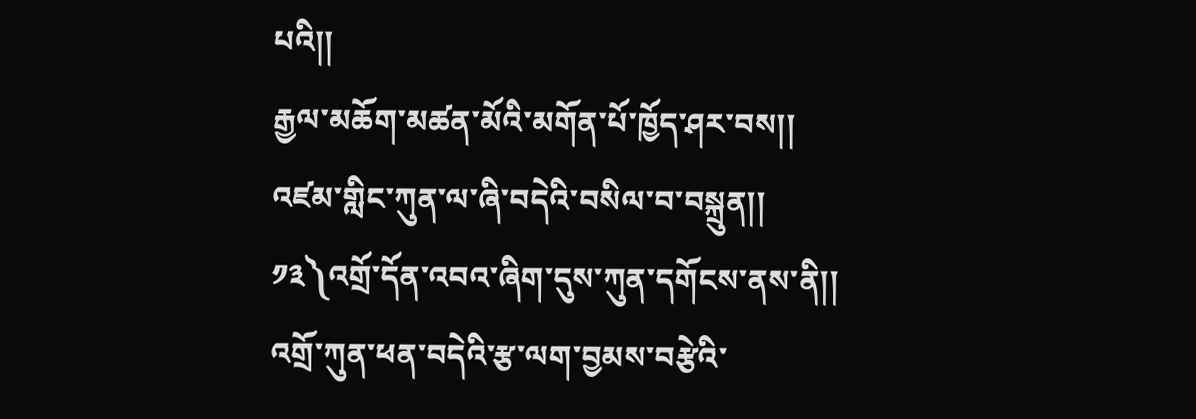པའི།།
རྒྱལ་མཆོག་མཚན་མོའི་མགོན་པོ་ཁྱོད་ཤར་བས།།
འཛམ་གླིང་ཀུན་ལ་ཞི་བདེའི་བསིལ་བ་བསྐྲུན།།
༡༣༽འགྲོ་དོན་འབའ་ཞིག་དུས་ཀུན་དགོངས་ནས་ནི།།
འགྲོ་ཀུན་ཕན་བདེའི་རྩ་ལག་བྱམས་བརྩེའི་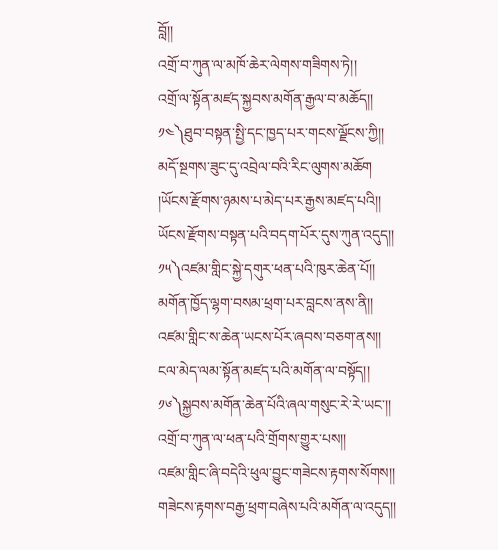བློ།།
འགྲོ་བ་ཀུན་ལ་མཁོ་ཆེར་ལེགས་གཟིགས་ཏེ།།
འགྲོ་ལ་སྟོན་མཛད་སྐྱབས་མགོན་རྒྱལ་བ་མཆོད།།
༡༤༽ཐུབ་བསྟན་སྤྱི་དང་ཁྱད་པར་གངས་ལྗོངས་ཀྱི།།
མདོ་སྔགས་ཟུང་དུ་འབྲེལ་བའི་རིང་ལུགས་མཆོག
།ཡོངས་རྫོགས་ཉམས་པ་མེད་པར་རྒྱས་མཛད་པའི།།
ཡོངས་རྫོགས་བསྟན་པའི་བདག་པོར་དུས་ཀུན་འདུད།།
༡༥༽འཛམ་གླིང་སྐྱེ་དགུར་ཕན་པའི་ཁུར་ཆེན་པོ།།
མགོན་ཁྱོད་ལྷག་བསམ་ཕྲག་པར་བླངས་ནས་ནི།།
འཛམ་གླིང་ས་ཆེན་ཡངས་པོར་ཞབས་བཅག་ནས།།
ངལ་མེད་ལམ་སྟོན་མཛད་པའི་མགོན་ལ་བསྟོད།།
༡༦༽སྐྱབས་མགོན་ཆེན་པོའི་ཞལ་གསུང་རེ་རེ་ཡང་།།
འགྲོ་བ་ཀུན་ལ་ཕན་པའི་གྲོགས་གྱུར་པས།།
འཛམ་གླིང་ཞི་བདེའི་ཕུལ་བྱུང་གཟེངས་རྟགས་སོགས།།
གཟེངས་རྟགས་བརྒྱ་ཕྲག་བཞེས་པའི་མགོན་ལ་འདུད།།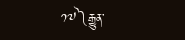༡༧༽རྒྱུན་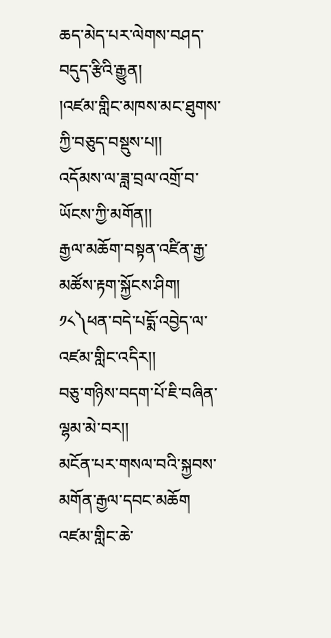ཆད་མེད་པར་ལེགས་བཤད་བདུད་རྩིའི་རྒྱུན།
།འཛམ་གླིང་མཁས་མང་ཐུགས་ཀྱི་བཅུད་བསྡུས་པ།།
འདོམས་ལ་ཟླ་བྲལ་འགྲོ་བ་ཡོངས་ཀྱི་མགོན།།
རྒྱལ་མཆོག་བསྟན་འཛིན་རྒྱ་མཚོས་རྟག་སྐྱོངས་ཤིག།
༡༨༽ཕན་བདེ་པདྨོ་འབྱེད་ལ་འཛམ་གླིང་འདིར།།
བཅུ་གཉིས་བདག་པོ་ཇི་བཞིན་ལྷམ་མེ་བར།།
མངོན་པར་གསལ་བའི་སྐྱབས་མགོན་རྒྱལ་དབང་མཆོག
འཛམ་གླིང་ཆེ་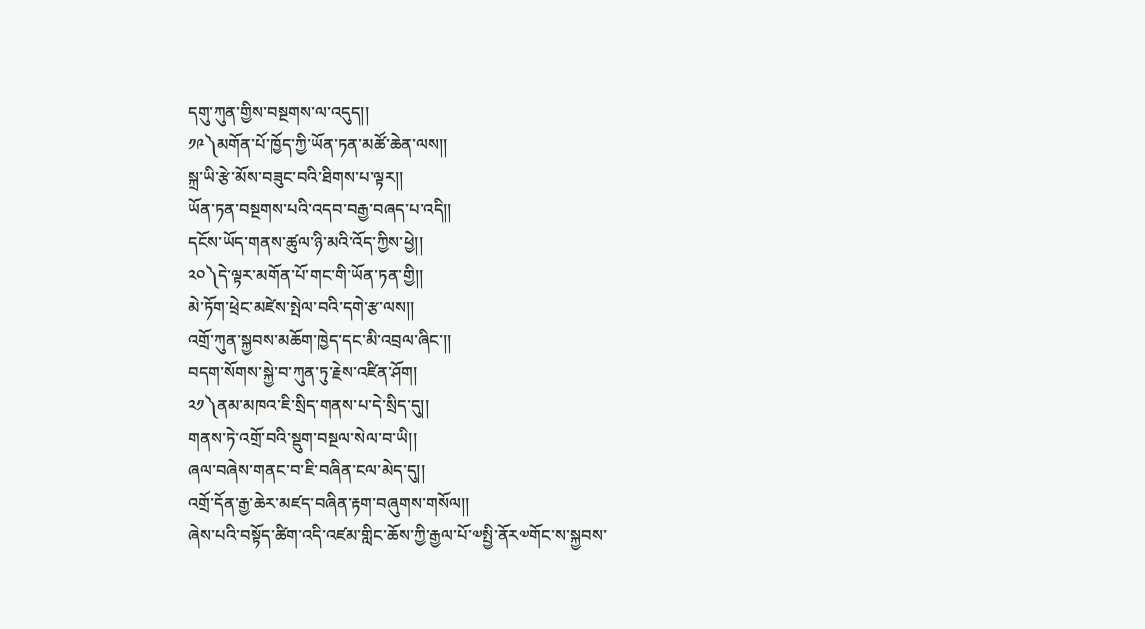དགུ་ཀུན་གྱིས་བསྔགས་ལ་འདུད།།
༡༩༽མགོན་པོ་ཁྱོད་ཀྱི་ཡོན་ཏན་མཚོ་ཆེན་ལས།།
སྐྲ་ཡི་རྩེ་མོས་བཟུང་བའི་ཐིགས་པ་ལྟར།།
ཡོན་ཏན་བསྔགས་པའི་འདབ་བརྒྱ་བཞད་པ་འདི།།
དངོས་ཡོད་གནས་ཚུལ་ཉི་མའི་འོད་ཀྱིས་ཕྱེ།།
༢༠༽དེ་ལྟར་མགོན་པོ་གང་གི་ཡོན་ཏན་གྱི།།
མེ་ཏོག་ཕྲེང་མཛེས་སྤེལ་བའི་དགེ་རྩ་ལས།།
འགྲོ་ཀུན་སྐྱབས་མཆོག་ཁྱེད་དང་མི་འབྲལ་ཞིང་།།
བདག་སོགས་སྐྱེ་བ་ཀུན་ཏུ་རྗེས་འཛིན་ཤོག།
༢༡༽ནམ་མཁའ་ཇི་སྲིད་གནས་པ་དེ་སྲིད་དུ།།
གནས་ཏེ་འགྲོ་བའི་སྡུག་བསྔལ་སེལ་བ་ཡི།།
ཞལ་བཞེས་གནང་བ་ཇི་བཞིན་ངལ་མེད་དུ།།
འགྲོ་དོན་རྒྱ་ཆེར་མཛད་བཞིན་རྟག་བཞུགས་གསོལ།།
ཞེས་པའི་བསྟོད་ཚིག་འདི་འཛམ་གླིང་ཆོས་ཀྱི་རྒྱལ་པོ་༧སྤྱི་ནོར༧གོང་ས་སྐྱབས་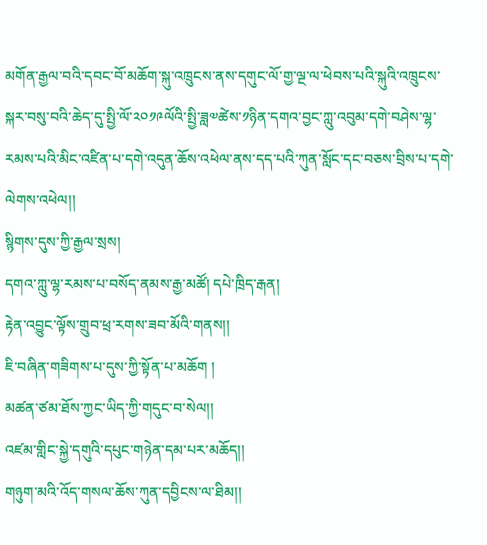མགོན་རྒྱལ་བའི་དབང་བོ་མཆོག་སྐུ་འཁྲུངས་ནས་དགུང་ལོ་གྱ་ལྔ་ལ་ཕེབས་པའི་སྐུའི་འཁྲུངས་སྐར་བསུ་བའི་ཆེད་དུ་སྤྱི་ལོ་༢༠༡༩ལོའི་སྤྱི་ཟླ༧ཚེས་༡ཉིན་དགའ་བྱང་ཀླུ་འབུམ་དགེ་བཤེས་ལྷ་རམས་པའི་མིང་འཛིན་པ་དགེ་འདུན་ཆོས་འཕེལ་ནས་དད་པའི་ཀུན་སློང་དང་བཅས་བྲིས་པ་དགེ་ལེགས་འཕེལ།།
སྙིགས་དུས་ཀྱི་རྒྱལ་སྲས།
དགའ་ཀླུ་ལྷ་རམས་པ་བསོད་ནམས་རྒྱ་མཚོ། དཔེ་ཁྲིད་རྒན།
རྟེན་འབྱུང་ལྟོས་གྲུབ་ཕྲ་རགས་ཟབ་མོའི་གནས།།
ཇི་བཞིན་གཟིགས་པ་དུས་ཀྱི་སྟོན་པ་མཆོག །
མཚན་ཙམ་ཐོས་ཀྱང་ཡིད་ཀྱི་གདུང་བ་སེལ།།
འཛམ་གླིང་སྐྱེ་དགུའི་དཔུང་གཉེན་དམ་པར་མཆོད།།
གཉུག་མའི་འོད་གསལ་ཆོས་ཀུན་དབྱིངས་ལ་ཐིམ།།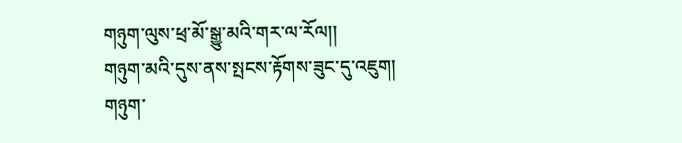གཉུག་ལུས་ཕྲ་མོ་སྒྱུ་མའི་གར་ལ་རོལ།།
གཉུག་མའི་དུས་ནས་སྤངས་རྟོགས་ཟུང་དུ་འཇུག།
གཉུག་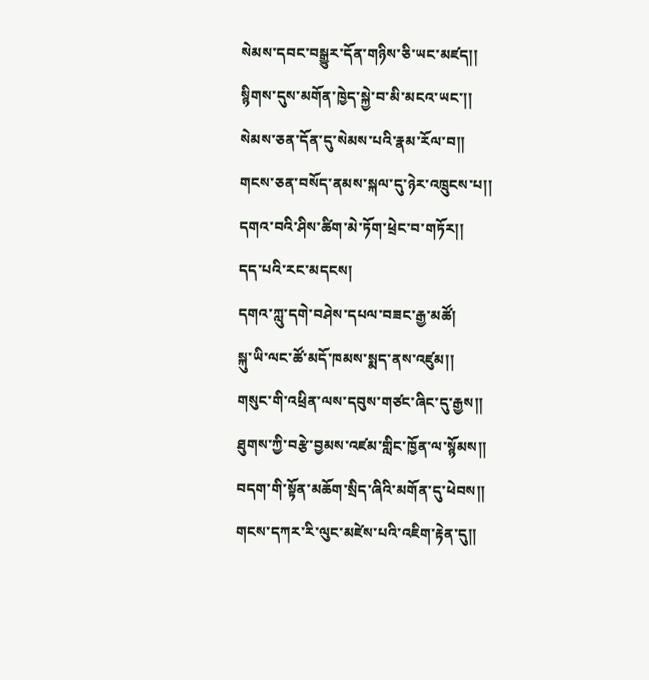སེམས་དབང་བསྒྱུར་དོན་གཉིས་ཅི་ཡང་མཛད།།
སྙིགས་དུས་མགོན་ཁྱེད་སྐྱེ་བ་མི་མངའ་ཡང་།།
སེམས་ཅན་དོན་དུ་སེམས་པའི་རྣམ་རོལ་བ།།
གངས་ཅན་བསོད་ནམས་སྐལ་དུ་ཉེར་འཁྲུངས་པ།།
དགའ་བའི་ཤིས་ཚིག་མེ་ཏོག་ཕྲེང་བ་གཏོར།།
དད་པའི་རང་མདངས།
དགའ་ཀླུ་དགེ་བཤེས་དཔལ་བཟང་རྒྱ་མཚོ།
སྐུ་ཡི་ལང་ཚོ་མདོ་ཁམས་སྨད་ནས་འཛུམ།།
གསུང་གི་འཕྲིན་ལས་དབུས་གཙང་ཞིང་དུ་རྒྱས།།
ཐུགས་ཀྱི་བརྩེ་བྱམས་འཛམ་གླིང་ཁྱོན་ལ་སྙོམས།།
བདག་གི་སྟོན་མཆོག་སྲིད་ཞིའི་མགོན་དུ་ཕེབས།།
གངས་དཀར་རི་ལུང་མཛེས་པའི་འཇིག་རྟེན་དུ།།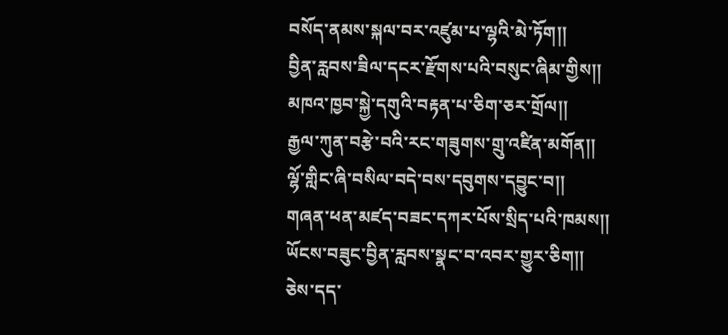བསོད་ནམས་སྐལ་བར་འཛུམ་པ་ལྷའི་མེ་ཏོག།།
བྱིན་རླབས་ཟིལ་དངར་རྫོགས་པའི་བསུང་ཞིམ་གྱིས།།
མཁའ་ཁྱབ་སྐྱེ་དགུའི་བརྟན་པ་ཅིག་ཅར་གྲོལ།།
རྒྱལ་ཀུན་བརྩེ་བའི་རང་གཟུགས་གྲུ་འཛིན་མགོན།།
ལྷོ་གླིང་ཞི་བསིལ་བདེ་བས་དབུགས་དབྱུང་བ།།
གཞན་ཕན་མཛད་བཟང་དཀར་པོས་སྲིད་པའི་ཁམས།།
ཡོངས་བཟུང་བྱིན་རླབས་སྣང་བ་འབར་གྱུར་ཅིག།།
ཅེས་དད་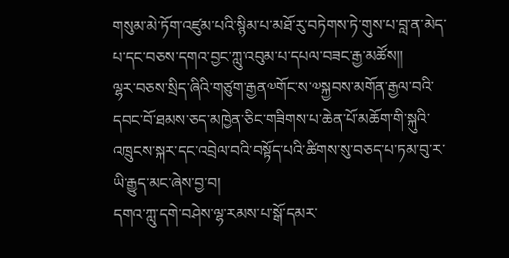གསུམ་མེ་ཏོག་འཛུམ་པའི་སྙིམ་པ་མཐོ་རུ་བཏེགས་ཏེ་གུས་པ་བླ་ན་མེད་པ་དང་བཅས་དགའ་བྱང་ཀླུ་འབུམ་པ་དཔལ་བཟང་རྒྱ་མཚོས།།
ལྷར་བཅས་སྲིད་ཞིའི་གཙུག་རྒྱན༧གོང་ས་༧སྐྱབས་མགོན་རྒྱལ་བའི་དབང་བོ་ཐམས་ཅད་མཁྱེན་ཅིང་གཟིགས་པ་ཆེན་པོ་མཆོག་གི་སྐུའི་འཁྲུངས་སྐར་དང་འབྲེལ་བའི་བསྟོད་པའི་ཚིགས་སུ་བཅད་པ་ཏམ་བུ་ར་ཡི་རྒྱུད་མང་ཞེས་བྱ་བ།
དགའ་ཀླུ་དགེ་བཤེས་ལྷ་རམས་པ་སྒོ་དམར་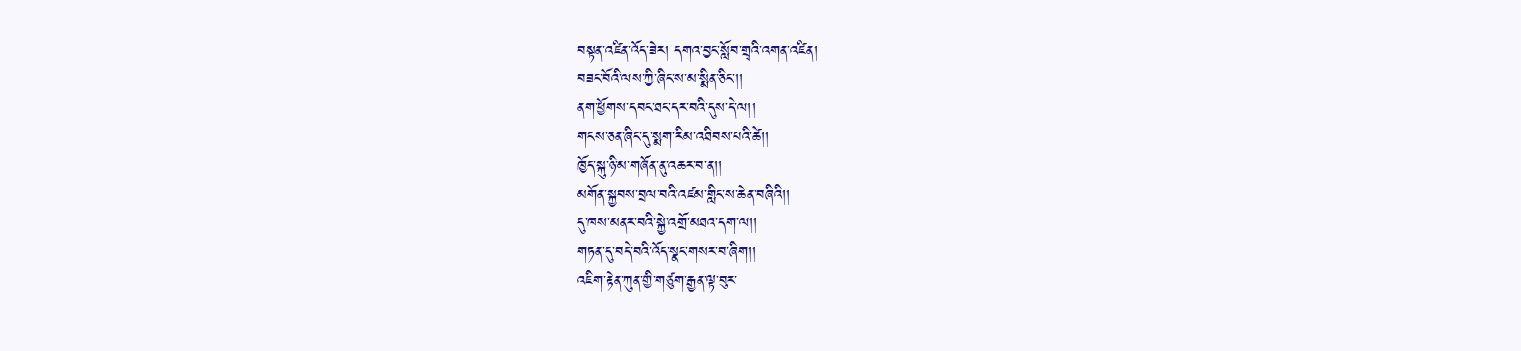བསྟན་འཛིན་འོད་ཟེར། དགའ་བྱང་སློབ་གྲྭའི་འགན་འཛིན།
བཟང་བོའི་ལས་ཀྱི་ཞིང་ས་མ་སྨིན་ཅིང་།།
ནག་ཕྱོགས་དབང་ཐང་དར་བའི་དུས་དེ་ལ།།
གངས་ཅན་ཞིང་དུ་སྨག་རིམ་འཐིབས་པའི་ཚེ།།
ཁྱོད་སྐུ་ཉི་མ་གཞོན་ནུ་འཆར་བ་ན།།
མགོན་སྐྱབས་བྲལ་བའི་འཛམ་གླིང་ས་ཆེན་བཞིའི།།
དུ་ཁས་མནར་བའི་སྐྱེ་འགྲོ་མཐའ་དག་ལ།།
གཏན་དུ་བདེ་བའི་འོད་སྣང་གསར་བ་ཞིག།།
འཇིག་རྟེན་ཀུན་གྱི་གཙུག་རྒྱན་ལྟ་བུར་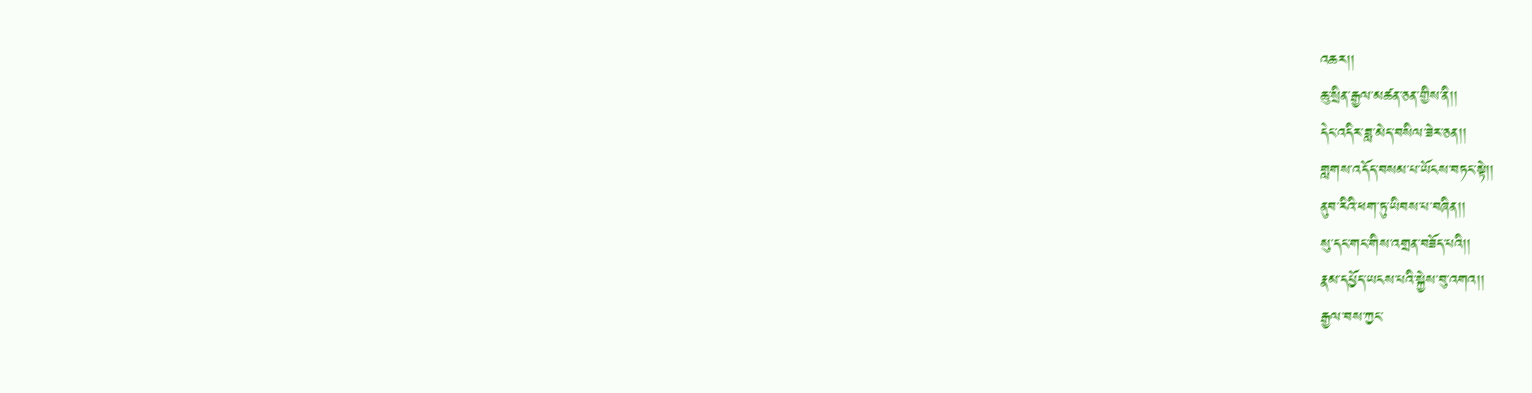འཆར།།
ཆུ་སྲིན་རྒྱལ་མཚན་ཅན་གྱིས་ནི།།
དེང་འདིར་ཟླ་མེད་བསིལ་ཟེར་ཅན།།
གླགས་འདོད་བསམ་པ་ཡོངས་བཏང་སྟེ།།
ནུབ་རིའི་ཕག་ཏུ་ཡིབས་པ་བཞིན།།
སུ་དང་གང་གིས་འགྲན་བཟོད་པའི།།
རྣམ་དཔྱོད་ཡངས་པའི་སྐྱེས་བུ་འགའ།།
རྒྱལ་བས་ཀྱང་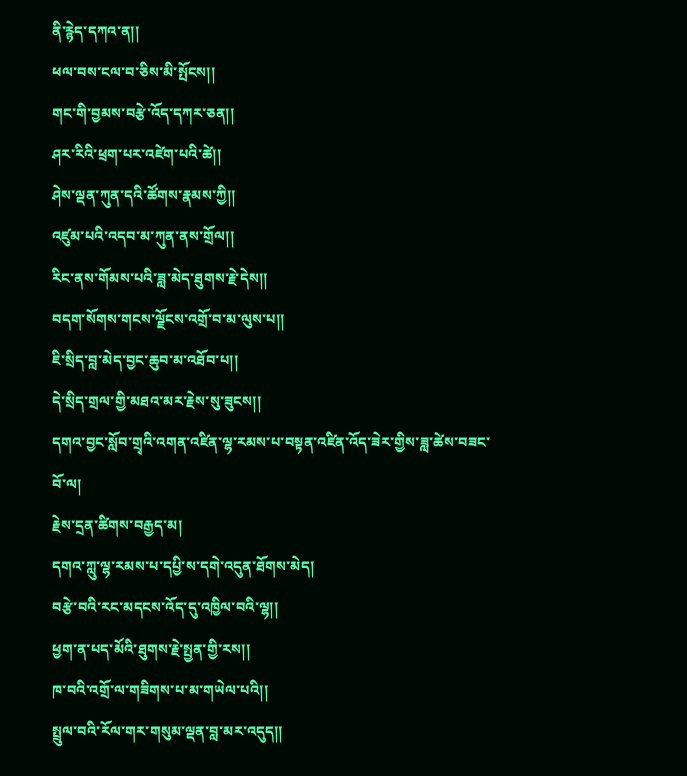ནི་རྙེད་དཀའ་ན།།
ཕལ་བས་ངལ་བ་ཅིས་མི་སྤོངས།།
གང་གི་བྱམས་བརྩེ་འོད་དཀར་ཅན།།
ཤར་རིའི་ཕྲག་པར་འཛེག་པའི་ཚེ།།
ཤེས་ལྡན་ཀུན་དའི་ཚོགས་རྣམས་ཀྱི།།
འཛུམ་པའི་འདབ་མ་ཀུན་ནས་གྲོལ།།
རིང་ནས་གོམས་པའི་ཟླ་མེད་ཐུགས་རྗེ་དེས།།
བདག་སོགས་གངས་ལྗོངས་འགྲོ་བ་མ་ལུས་པ།།
ཇི་སྲིད་བླ་མེད་བྱང་ཆུབ་མ་འཐོབ་པ།།
དེ་སྲིད་གྲལ་གྱི་མཐའ་མར་རྗེས་སུ་ཟུངས།།
དགའ་བྱང་སློབ་གྲྭའི་འགན་འཛིན་ལྷ་རམས་པ་བསྟན་འཛིན་འོད་ཟེར་གྱིས་ཟླ་ཚེས་བཟང་བོ་ལ།
རྗེས་དྲན་ཚིགས་བརྒྱད་མ།
དགའ་ཀླུ་ལྷ་རམས་པ་དཔྱི་ས་དགེ་འདུན་ཐོགས་མེད།
བརྩེ་བའི་རང་མདངས་འོད་དུ་འཁྱིལ་བའི་ལྷ།།
ཕྱག་ན་པད་མོའི་ཐུགས་རྗེ་སྤྱན་གྱི་རས།།
ཁ་བའི་འགྲོ་ལ་གཟིགས་པ་མ་གཡེལ་པའི།།
སྤྲུལ་བའི་རོལ་གར་གསུམ་ལྡན་བླ་མར་འདུད།།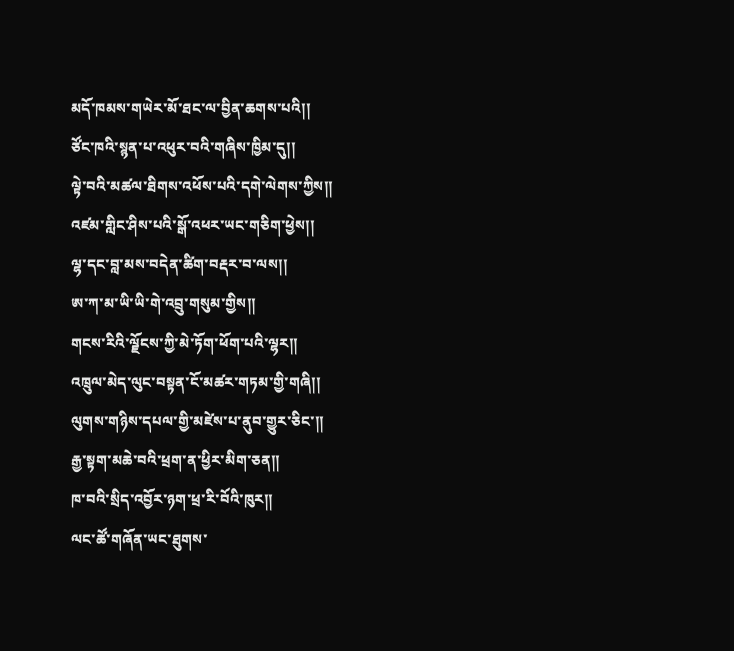མདོ་ཁམས་གཡེར་མོ་ཐང་ལ་བྱིན་ཆགས་པའི།།
ཙོང་ཁའི་སྙན་པ་འཕུར་བའི་གཞིས་ཁྱིམ་དུ།།
ལྟེ་བའི་མཚལ་ཐིགས་འཕོས་པའི་དགེ་ལེགས་ཀྱིས།།
འཛམ་གླིང་ཤིས་པའི་སྒོ་འཕར་ཡང་གཅིག་ཕྱེས།།
ལྷ་དང་བླ་མས་བདེན་ཚིག་བརྡར་བ་ལས།།
ཨ་ཀ་མ་ཡི་ཡི་གེ་འབྲུ་གསུམ་གྱིས།།
གངས་རིའི་ལྗོངས་ཀྱི་མེ་ཏོག་ཕོག་པའི་ལྷར།།
འཁྲུལ་མེད་ལུང་བསྟན་ངོ་མཚར་གཏམ་གྱི་གཞི།།
ལུགས་གཉིས་དཔལ་གྱི་མཛེས་པ་ནུབ་གྱུར་ཅིང་།།
རྒྱ་སྟག་མཆེ་བའི་ཕྲག་ན་ཕྱིར་མིག་ཅན།།
ཁ་བའི་སྲིད་འབྱོར་ཉག་ཕྲ་རི་བོའི་ཁུར།།
ལང་ཚོ་གཞོན་ཡང་ཐུགས་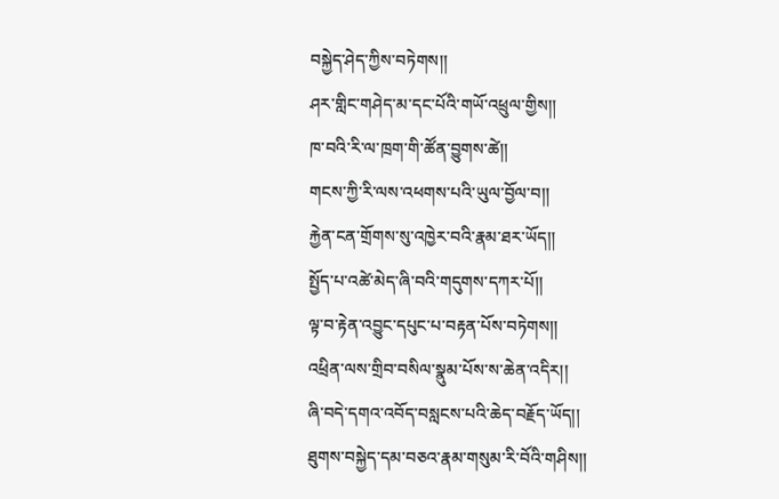བསྐྱེད་ཤེད་ཀྱིས་བཏེགས།།
ཤར་གླིང་གཤེད་མ་དང་པོའི་གཡོ་འཕྲུལ་གྱིས།།
ཁ་བའི་རི་ལ་ཁྲག་གི་ཚོན་བྱུགས་ཚེ།།
གངས་ཀྱི་རི་ལས་འཕགས་པའི་ཡུལ་བྱོལ་བ།།
རྐྱེན་ངན་གྲོགས་སུ་འཁྱེར་བའི་རྣམ་ཐར་ཡོད།།
སྤྱོད་པ་འཚེ་མེད་ཞི་བའི་གདུགས་དཀར་པོ།།
ལྟ་བ་རྟེན་འབྱུང་དཔུང་པ་བརྟན་པོས་བཏེགས།།
འཕྲིན་ལས་གྲིབ་བསིལ་སྣུམ་པོས་ས་ཆེན་འདིར།།
ཞི་བདེ་དགའ་འབོད་བསླངས་པའི་ཆེད་བརྗོད་ཡོད།།
ཐུགས་བསྐྱེད་དམ་བཅའ་རྣམ་གསུམ་རི་བོའི་གཤིས།།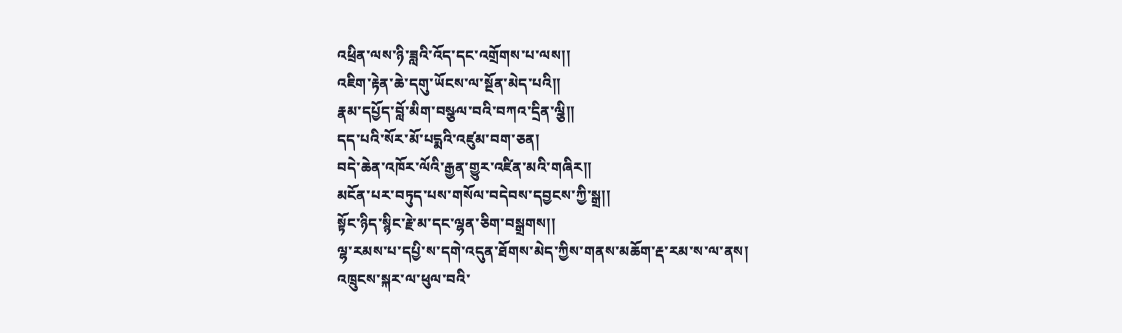འཕྲིན་ལས་ཉི་ཟླའི་འོད་དང་འགྲོགས་པ་ལས།།
འཇིག་རྟེན་ཆེ་དགུ་ཡོངས་ལ་སྔོན་མེད་པའི།།
རྣམ་དཔྱོད་བློ་མིག་བསྩལ་བའི་བཀའ་དྲིན་ལྕི།།
དད་པའི་སོར་མོ་པདྨའི་འཛུམ་བག་ཅན།
བདེ་ཆེན་འཁོར་ལོའི་རྒྱན་གྱུར་འཛིན་མའི་གཞིར།།
མངོན་པར་བཏུད་པས་གསོལ་བདེབས་དབྱངས་ཀྱི་སྒྲ།།
སྟོང་ཉིད་སྙིང་རྗེ་མ་དང་ལྷན་ཅིག་བསྒྲགས།།
ལྷ་རམས་པ་དཔྱི་ས་དགེ་འདུན་ཐོགས་མེད་ཀྱིས་གནས་མཆོག་རྡ་རམ་ས་ལ་ནས།
འཁྲུངས་སྐར་ལ་ཕུལ་བའི་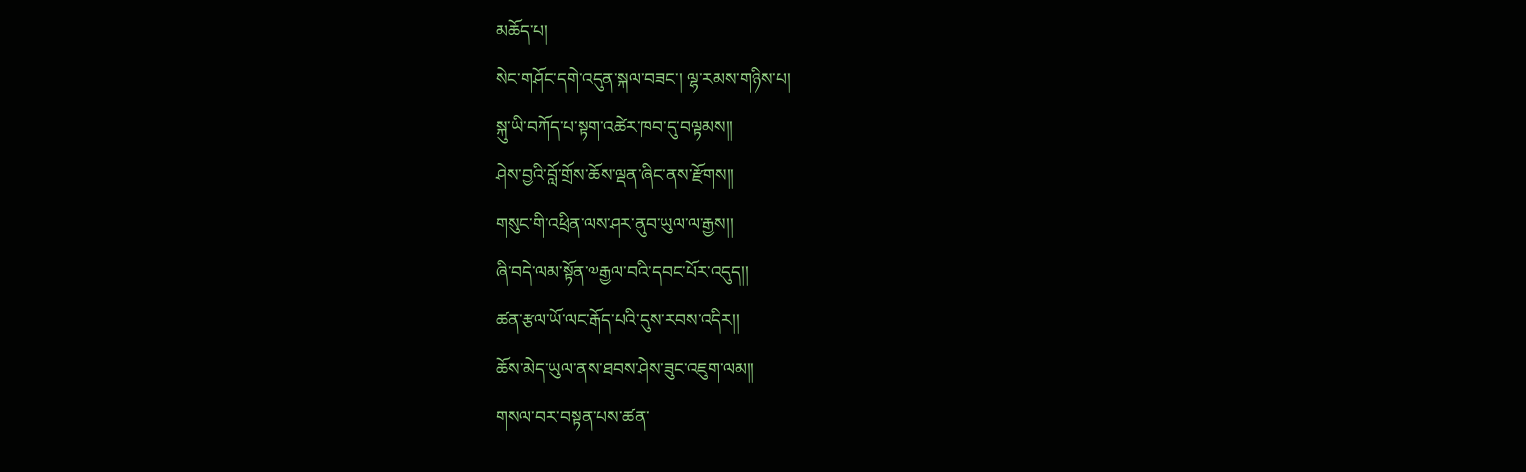མཆོད་པ།
སེང་གཤོང་དགེ་འདུན་སྐལ་བཟང་། ལྷ་རམས་གཉིས་པ།
སྐུ་ཡི་བཀོད་པ་སྟག་འཚེར་ཁབ་དུ་བལྟམས།།
ཤེས་བྱའི་བློ་གྲོས་ཆོས་ལྡན་ཞིང་ནས་རྫོགས།།
གསུང་གི་འཕྲིན་ལས་ཤར་ནུབ་ཡུལ་ལ་རྒྱས།།
ཞི་བདེ་ལམ་སྟོན་༧རྒྱལ་བའི་དབང་པོར་འདུད།།
ཚན་རྩལ་ཡོ་ལང་རྒོད་པའི་དུས་རབས་འདིར།།
ཆོས་མེད་ཡུལ་ནས་ཐབས་ཤེས་ཟུང་འཇུག་ལམ།།
གསལ་བར་བསྟན་པས་ཚན་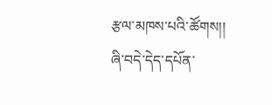རྩལ་མཁས་པའི་ཚོགས།།
ཞི་བདེ་དེད་དཔོན་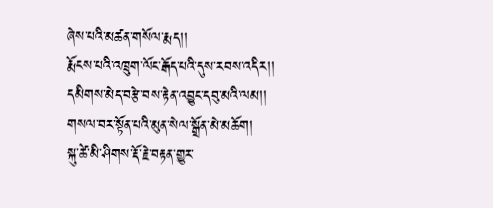ཞེས་པའི་མཚན་གསོལ་རྨད།།
རྨོངས་པའི་འཁྲུག་ལོང་རྒོད་པའི་དུས་རབས་འདིར།།
དམིགས་མེད་བརྩེ་བས་རྟེན་འབྱུང་དབུ་མའི་ལམ།།
གསལ་བར་སྟོན་པའི་མུན་སེལ་སྒྲོན་མེ་མཆོག།
སྐུ་ཚེ་མི་ཤིགས་རྡོ་རྗེ་བརྟན་གྱུར་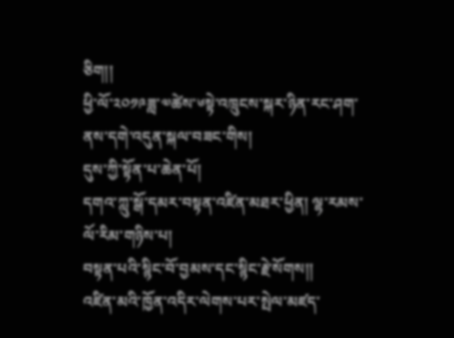ཅིག།།
ཕྱི་ལོ་༢༠༡༩ཟླ་༧ཚེས་༦སྟེ་འཁྲུངས་སྐར་ཉིན་རང་ཤག་ནས་དགེ་འདུན་སྐལ་བཟང་གིས།
དུས་ཀྱི་སྟོན་པ་ཆེན་པོ།
དགའ་ཀླུ་སྒོ་དམར་བསྟན་འཛིན་མཐར་ཕྱིན། ལྷ་རམས་ལོ་རིམ་གཉིས་པ།
བསྟན་པའི་སྙིང་བོ་བྱམས་དང་སྙིང་རྗེ་སོགས།།
འཛིན་མའི་ཁྱོན་འདིར་ལེགས་པར་སྤེལ་མཛད་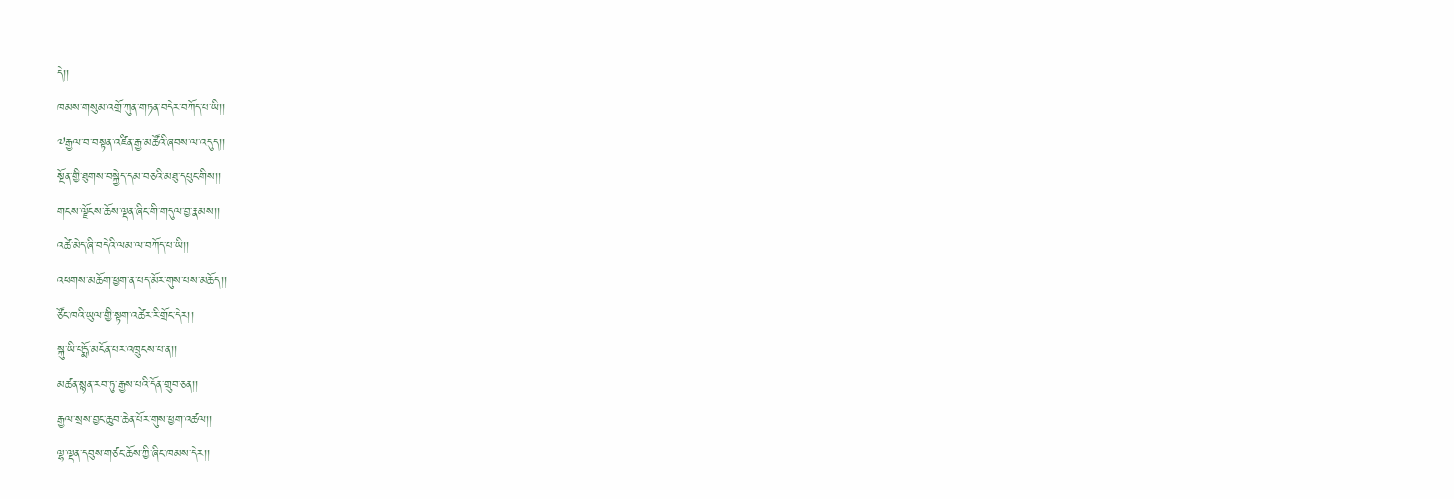དེ།།
ཁམས་གསུམ་འགྲོ་ཀུན་གཏན་བདེར་བཀོད་པ་ཡི།།
༧རྒྱལ་བ་བསྟན་འཛིན་རྒྱ་མཚོའི་ཞབས་ལ་འདུད།།
སྔོན་གྱི་ཐུགས་བསྐྱེད་དམ་བཅའི་མཐུ་དཔུང་གིས།།
གངས་ལྗོངས་ཆོས་ལྡན་ཞིང་གི་གདུལ་བྱ་རྣམས།།
འཚེ་མེད་ཞི་བདེའི་ལམ་ལ་བཀོད་པ་ཡི།།
འཕགས་མཆོག་ཕྱག་ན་པད་མོར་གུས་པས་མཆོད།།
ཙོང་ཁའི་ཡུལ་གྱི་སྟག་འཚེར་རི་གྲོང་དེར།།
སྐུ་ཡི་པདྨོ་མངོན་པར་འཁྲུངས་པ་ན།།
མཚན་སྙན་རབ་ཏུ་རྒྱས་པའི་དོན་གྲུབ་ཅན།།
རྒྱལ་སྲས་བྱང་ཆུབ་ཆེན་པོར་གུས་ཕྱག་འཚལ།།
ལྷ་ལྡན་དབུས་གཙང་ཆོས་ཀྱི་ཞིང་ཁམས་དེར།།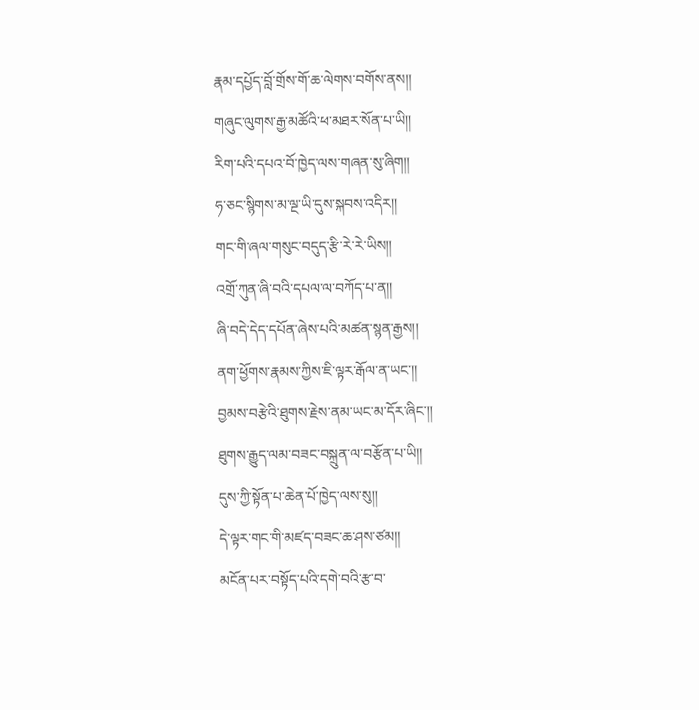རྣམ་དཔྱོད་བློ་གྲོས་གོ་ཆ་ལེགས་བགོས་ནས།།
གཞུང་ལུགས་རྒྱ་མཚོའི་ཕ་མཐར་སོན་པ་ཡི།།
རིག་པའི་དཔའ་བོ་ཁྱེད་ལས་གཞན་སུ་ཞིག།།
ཧ་ཅང་སྙིགས་མ་ལྔ་ཡི་དུས་སྐབས་འདིར།།
གང་གི་ཞལ་གསུང་བདུད་རྩི་རེ་རེ་ཡིས།།
འགྲོ་ཀུན་ཞི་བའི་དཔལ་ལ་བཀོད་པ་ན།།
ཞི་བདེ་དེད་དཔོན་ཞེས་པའི་མཚན་སྙན་རྒྱས།།
ནག་ཕྱོགས་རྣམས་ཀྱིས་ཇི་ལྟར་རྒོལ་ན་ཡང་།།
བྱམས་བརྩེའི་ཐུགས་རྗེས་ནམ་ཡང་མ་དོར་ཞིང་།།
ཐུགས་རྒྱུད་ལམ་བཟང་བསྐྲུན་ལ་བརྩོན་པ་ཡི།།
དུས་ཀྱི་སྟོན་པ་ཆེན་པོ་ཁྱེད་ལས་སུ།།
དེ་ལྟར་གང་གི་མཛད་བཟང་ཆ་ཤས་ཙམ།།
མངོན་པར་བསྟོད་པའི་དགེ་བའི་རྩ་བ་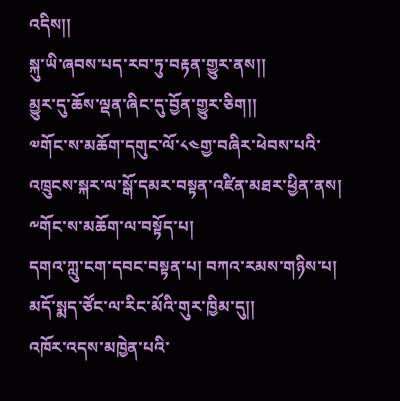འདིས།།
སྐུ་ཡི་ཞབས་པད་རབ་ཏུ་བརྟན་གྱུར་ནས།།
མྱུར་དུ་ཆོས་ལྡན་ཞིང་དུ་བྱོན་གྱུར་ཅིག།།
༧གོང་ས་མཆོག་དགུང་ལོ་༨༤གྱ་བཞིར་ཕེབས་པའི་འཁྲུངས་སྐར་ལ་སྒོ་དམར་བསྟན་འཛིན་མཐར་ཕྱིན་ནས།
༸གོང་ས་མཆོག་ལ་བསྟོད་པ།
དགའ་ཀླུ་ངག་དབང་བསྟན་པ། བཀའ་རམས་གཉིས་པ།
མདོ་སྨད་ཙོང་ལ་རིང་མོའི་གུར་ཁྱིམ་དུ།།
འཁོར་འདས་མཁྱེན་པའི་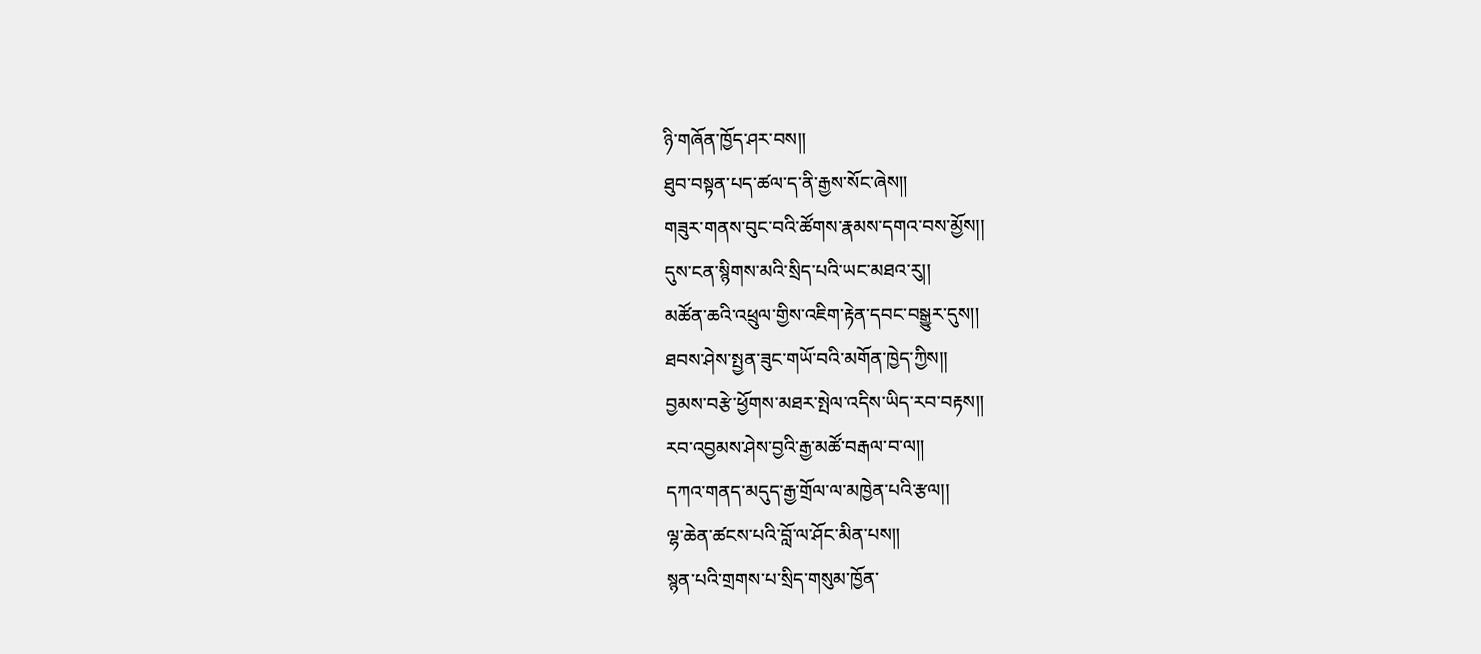ཉི་གཞོན་ཁྱོད་ཤར་བས།།
ཐུབ་བསྟན་པད་ཚལ་ད་ནི་རྒྱས་སོང་ཞེས།།
གཟུར་གནས་བུང་བའི་ཚོགས་རྣམས་དགའ་བས་མྱོས།།
དུས་ངན་སྙིགས་མའི་སྲིད་པའི་ཡང་མཐའ་རུ།།
མཚོན་ཆའི་འཕྲུལ་གྱིས་འཇིག་རྟེན་དབང་བསྒྱུར་དུས།།
ཐབས་ཤེས་སྤྱན་ཟུང་གཡོ་བའི་མགོན་ཁྱེད་ཀྱིས།།
བྱམས་བརྩེ་ཕྱོགས་མཐར་སྤེལ་འདིས་ཡིད་རབ་བརྟས།།
རབ་འབྱམས་ཤེས་བྱའི་རྒྱ་མཚོ་བརྒལ་བ་ལ།།
དཀའ་གནད་མདུད་རྒྱ་གྲོལ་ལ་མཁྱེན་པའི་རྩལ།།
ལྷ་ཆེན་ཚངས་པའི་བློ་ལ་ཤོང་མིན་པས།།
སྙན་པའི་གྲགས་པ་སྲིད་གསུམ་ཁྱོན་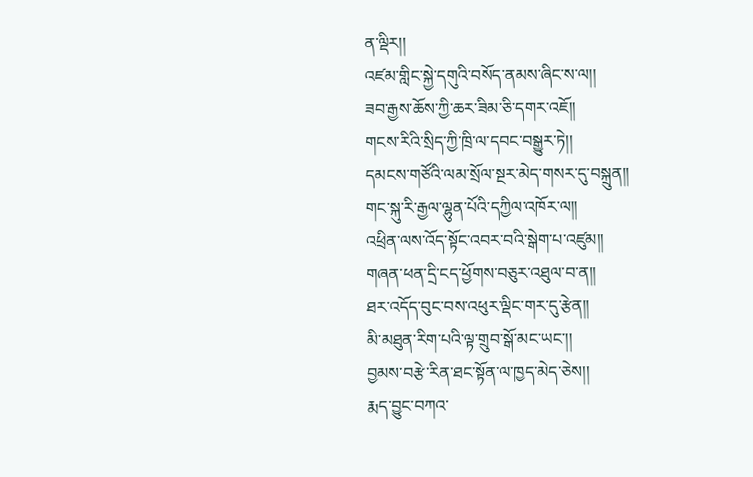ན་ལྡིར།།
འཛམ་གླིང་སྐྱེ་དགུའི་བསོད་ནམས་ཞིང་ས་ལ།།
ཟབ་རྒྱས་ཆོས་ཀྱི་ཆར་ཟིམ་ཅི་དགར་འཇོ།།
གངས་རིའི་སྲིད་ཀྱི་ཁྲི་ལ་དབང་བསྒྱུར་ཏེ།།
དམངས་གཙོའི་ལམ་སྲོལ་སྔར་མེད་གསར་དུ་བསྐྲུན།།
གང་སྐུ་རི་རྒྱལ་ལྷུན་པོའི་དཀྱིལ་འཁོར་ལ།།
འཕྲིན་ལས་འོད་སྟོང་འབར་བའི་སྒེག་པ་འཛུམ།།
གཞན་ཕན་དྲི་ངད་ཕྱོགས་བཅུར་འཐུལ་བ་ན།།
ཐར་འདོད་བུང་བས་འཕུར་ལྡིང་གར་དུ་རྩེན།།
མི་མཐུན་རིག་པའི་ལྟ་གྲུབ་སྒོ་མང་ཡང་།།
བྱམས་བརྩེ་རིན་ཐང་སྟོན་ལ་ཁྱད་མེད་ཅེས།།
རྨད་བྱུང་བཀའ་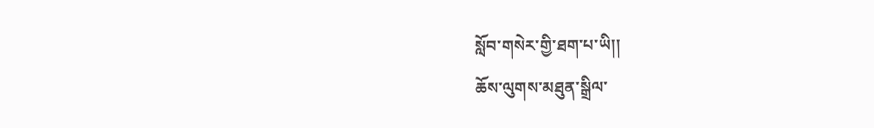སློབ་གསེར་གྱི་ཐག་པ་ཡི།།
ཆོས་ལུགས་མཐུན་སྒྲིལ་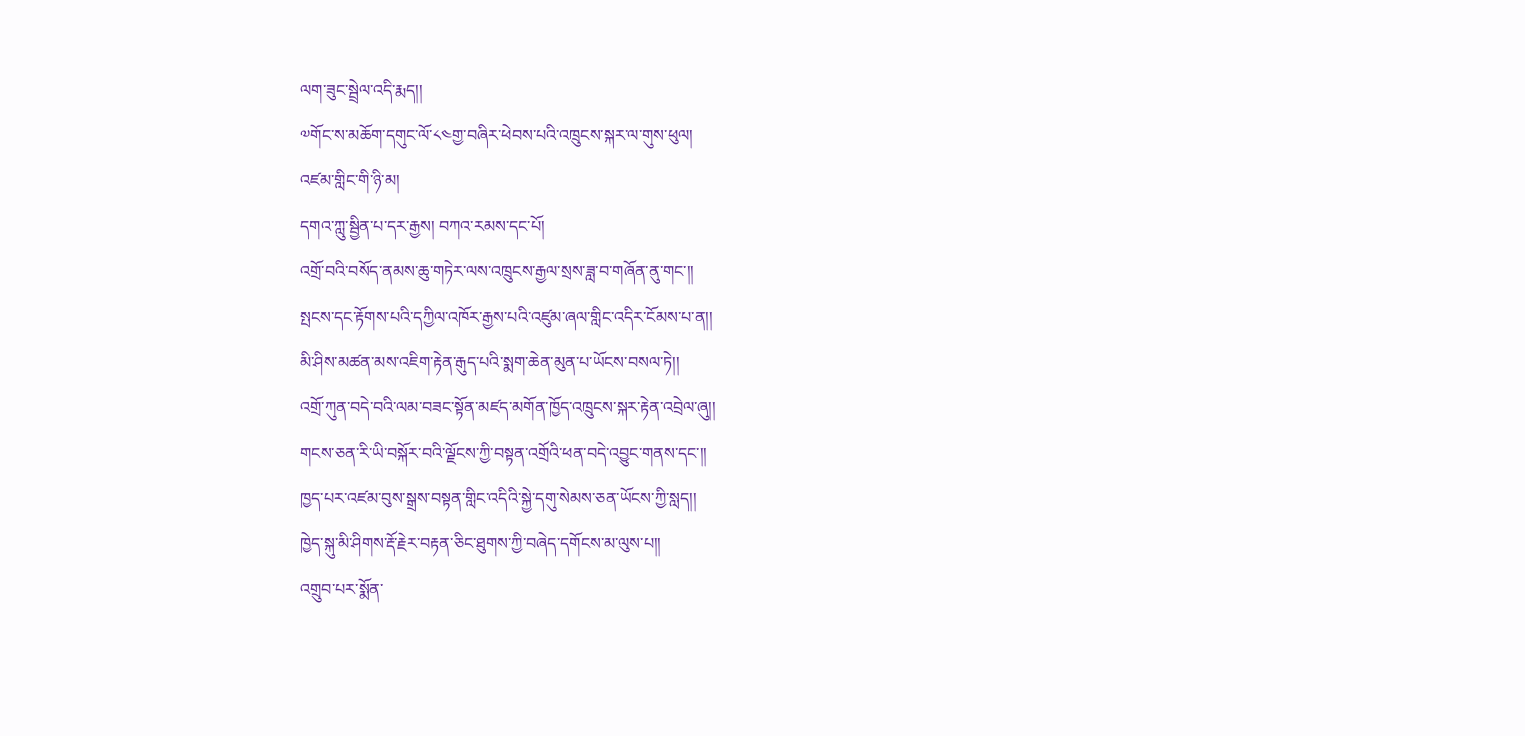ལག་ཟུང་སྦྲེལ་འདི་རྨད།།
༧གོང་ས་མཆོག་དགུང་ལོ་༨༤གྱ་བཞིར་ཕེབས་པའི་འཁྲུངས་སྐར་ལ་གུས་ཕུལ།
འཛམ་གླིང་གི་ཉི་མ།
དགའ་ཀླུ་སྦྱིན་པ་དར་རྒྱས། བཀའ་རམས་དང་པོ།
འགྲོ་བའི་བསོད་ནམས་ཆུ་གཏེར་ལས་འཁྲུངས་རྒྱལ་སྲས་ཟླ་བ་གཞོན་ནུ་གང་།།
སྤངས་དང་རྟོགས་པའི་དཀྱིལ་འཁོར་རྒྱས་པའི་འཛུམ་ཞལ་གླིང་འདིར་ངོམས་པ་ན།།
མི་ཤིས་མཚན་མས་འཇིག་རྟེན་རྒུད་པའི་སྨག་ཆེན་མུན་པ་ཡོངས་བསལ་ཏེ།།
འགྲོ་ཀུན་བདེ་བའི་ལམ་བཟང་སྟོན་མཛད་མགོན་ཁྱོད་འཁྲུངས་སྐར་རྟེན་འབྲེལ་ཞུ།།
གངས་ཅན་རི་ཡི་བསྐོར་བའི་ལྗོངས་ཀྱི་བསྟན་འགྲོའི་ཕན་བདེ་འབྱུང་གནས་དང་།།
ཁྱད་པར་འཛམ་བུས་སྒྲས་བསྟན་གླིང་འདིའི་སྐྱེ་དགུ་སེམས་ཅན་ཡོངས་ཀྱི་སླད།།
ཁྱེད་སྐུ་མི་ཤིགས་རྡོ་རྗེར་བརྟན་ཅིང་ཐུགས་ཀྱི་བཞེད་དགོངས་མ་ལུས་པ།།
འགྲུབ་པར་སྨོན་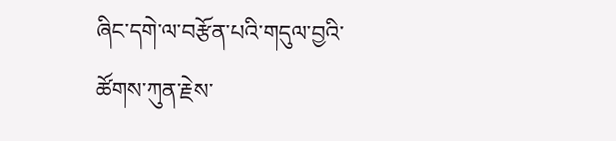ཞིང་དགེ་ལ་བརྩོན་པའི་གདུལ་བྱའི་ཚོགས་ཀུན་རྗེས་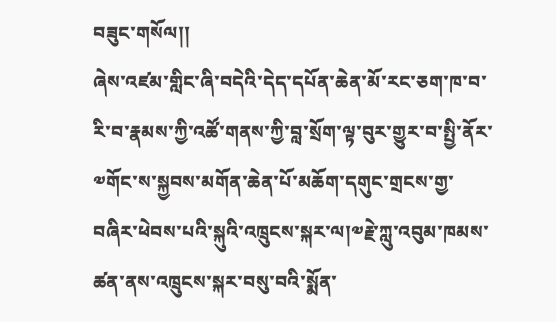བཟུང་གསོལ།།
ཞེས་འཛམ་གླིང་ཞི་བདེའི་དེད་དཔོན་ཆེན་མོ་རང་ཅག་ཁ་བ་རི་བ་རྣམས་ཀྱི་འཚོ་གནས་ཀྱི་བླ་སྲོག་ལྟ་བུར་གྱུར་བ་སྤྱི་ནོར་༧གོང་ས་སྐྱབས་མགོན་ཆེན་པོ་མཆོག་དགུང་གྲངས་གྱ་བཞིར་ཕེབས་པའི་སྐུའི་འཁྲུངས་སྐར་ལ།༧རྗེ་ཀླུ་འབུམ་ཁམས་ཚན་ནས་འཁྲུངས་སྐར་བསུ་བའི་སྨོན་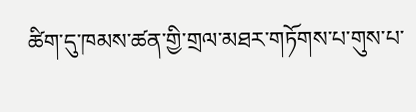ཚིག་དུ་ཁམས་ཚན་གྱི་གྲལ་མཐར་གཏོགས་པ་གུས་པ་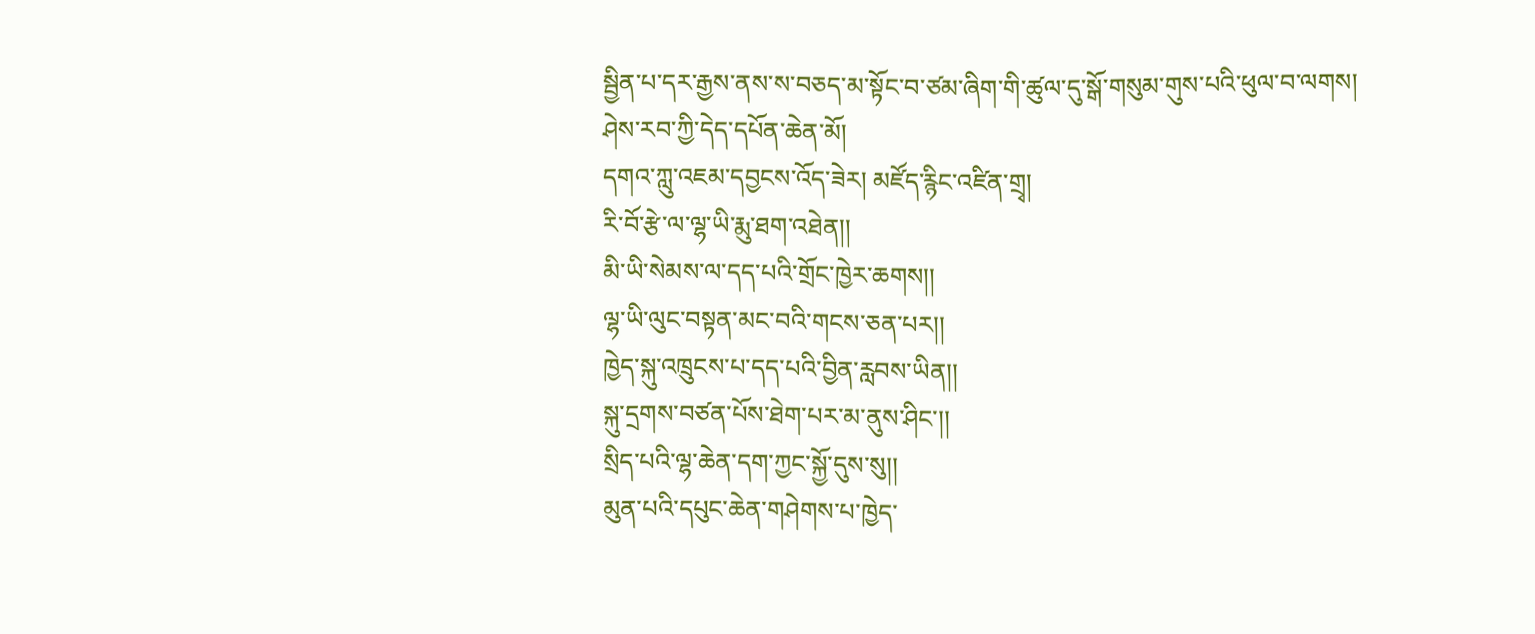སྦྱིན་པ་དར་རྒྱས་ནས་ས་བཅད་མ་སྟོང་བ་ཙམ་ཞིག་གི་ཚུལ་དུ་སྒོ་གསུམ་གུས་པའི་ཕུལ་བ་ལགས།
ཤེས་རབ་ཀྱི་དེད་དཔོན་ཆེན་མོ།
དགའ་ཀླུ་འཇམ་དབྱངས་འོད་ཟེར། མཛོད་རྙིང་འཛིན་གྲྭ།
རི་བོ་རྩེ་ལ་ལྷ་ཡི་རྨུ་ཐག་འཐེན།།
མི་ཡི་སེམས་ལ་དད་པའི་གྲོང་ཁྱེར་ཆགས།།
ལྷ་ཡི་ལུང་བསྟན་མང་བའི་གངས་ཅན་པར།།
ཁྱེད་སྐུ་འཁྲུངས་པ་དད་པའི་བྱིན་རླབས་ཡིན།།
སྐུ་དྲགས་བཙན་པོས་ཐེག་པར་མ་ནུས་ཤིང་།།
སྲིད་པའི་ལྷ་ཆེན་དག་ཀྱང་སྐྱོ་དུས་སུ།།
མུན་པའི་དཔུང་ཆེན་གཤེགས་པ་ཁྱེད་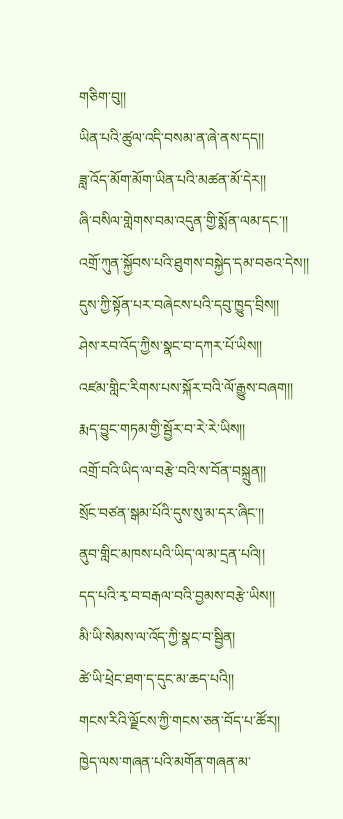གཅིག་བུ།།
ཡིན་པའི་ཚུལ་འདི་བསམ་ན་ཞེ་ནས་དད།།
ཟླ་འོད་མོག་མོག་ཡིན་པའི་མཚན་མོ་དེར།།
ཞི་བསིལ་གླེགས་བམ་འདུན་གྱི་སྨོན་ལམ་དང་།།
འགྲོ་ཀུན་སྐྱོབས་པའི་ཐུགས་བསྐྱེད་དམ་བཅའ་དེས།།
དུས་ཀྱི་སྟོན་པར་བཞེངས་པའི་དབུ་ཁྱུད་བྲིས།།
ཤེས་རབ་འོད་ཀྱིས་སྣང་བ་དཀར་པོ་ཡིས།།
འཛམ་གླིང་རིགས་པས་སྐོར་བའི་ལོ་རྒྱུས་བཞག།།
རྨད་བྱུང་གཏམ་གྱི་སྦྱོར་བ་རེ་རེ་ཡིས།།
འགྲོ་བའི་ཡིད་ལ་བརྩེ་བའི་ས་བོན་བསྐྲུན།།
སྲོང་བཙན་སྒམ་པོའི་དུས་སུ་མ་དར་ཞིང་།།
ནུབ་གླིང་མཁས་པའི་ཡིད་ལ་མ་དྲན་པའི།།
དད་པའི་རྭ་བ་བརྒལ་བའི་བྱམས་བརྩེ་ཡིས།།
མི་ཡི་སེམས་ལ་འོད་ཀྱི་སྣང་བ་སྦྱིན།
ཚེ་ཡི་ཕྲེང་ཐག་ད་དུང་མ་ཆད་པའི།།
གངས་རིའི་ལྗོངས་ཀྱི་གངས་ཅན་བོད་པ་ཚོར།།
ཁྱེད་ལས་གཞན་པའི་མགོན་གཞན་མ་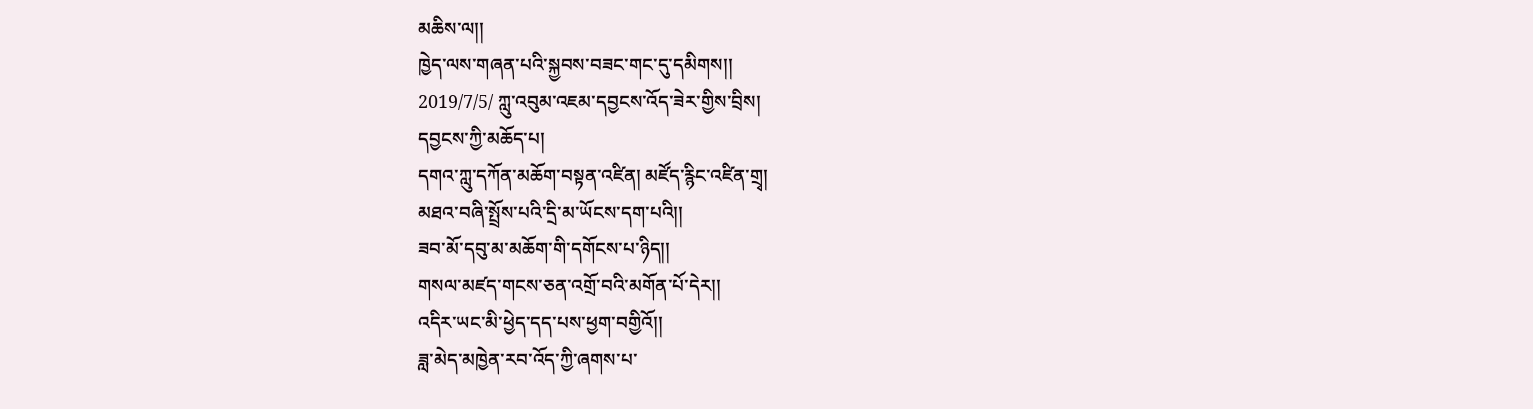མཆིས་ལ།།
ཁྱེད་ལས་གཞན་པའི་སྐྱབས་བཟང་གང་དུ་དམིགས།།
2019/7/5/ ཀླུ་འབུམ་འཇམ་དབྱངས་འོད་ཟེར་གྱིས་བྲིས།
དབྱངས་ཀྱི་མཆོད་པ།
དགའ་ཀླུ་དཀོན་མཆོག་བསྟན་འཛིན། མཛོད་རྙིང་འཛིན་གྲྭ།
མཐའ་བཞི་སྤྲོས་པའི་དྲི་མ་ཡོངས་དག་པའི།།
ཟབ་མོ་དབུ་མ་མཆོག་གི་དགོངས་པ་ཉིད།།
གསལ་མཛད་གངས་ཅན་འགྲོ་བའི་མགོན་པོ་དེར།།
འདིར་ཡང་མི་ཕྱེད་དད་པས་ཕྱག་བགྱིའོ།།
ཟླ་མེད་མཁྱེན་རབ་འོད་ཀྱི་ཞགས་པ་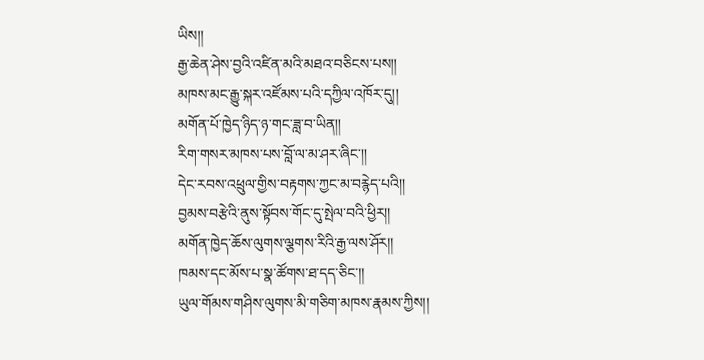ཡིས།།
རྒྱ་ཆེན་ཤེས་བྱའི་འཛིན་མའི་མཐའ་བཅིངས་པས།།
མཁས་མང་རྒྱུ་སྐར་འཛོམས་པའི་དཀྱིལ་འཁོར་དུ།།
མགོན་པོ་ཁྱེད་ཉིད་ཉ་གང་ཟླ་བ་ཡིན།།
རིག་གསར་མཁས་པས་བློ་ལ་མ་ཤར་ཞིང་།།
དེང་རབས་འཕྲུལ་གྱིས་བརྟགས་ཀྱང་མ་བརྙེད་པའི།།
བྱམས་བརྩེའི་ནུས་སྟོབས་གོང་དུ་སྤེལ་བའི་ཕྱིར།།
མགོན་ཁྱེད་ཆོས་ལུགས་ལྕགས་རིའི་རྒྱ་ལས་ཤོར།།
ཁམས་དང་མོས་པ་སྣ་ཚོགས་ཐ་དད་ཅིང་།།
ཡུལ་གོམས་གཤིས་ལུགས་མི་གཅིག་མཁས་རྣམས་ཀྱིས།།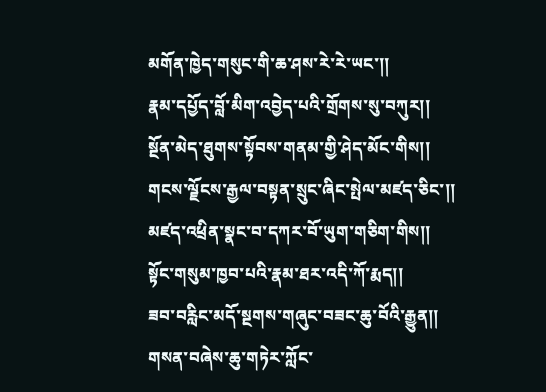མགོན་ཁྱེད་གསུང་གི་ཆ་ཤས་རེ་རེ་ཡང་།།
རྣམ་དཔྱོད་བློ་མིག་འབྱེད་པའི་གྲོགས་སུ་བཀུར།།
སྔོན་མེད་ཐུགས་སྟོབས་གནམ་གྱི་ཤེད་མོང་གིས།།
གངས་ལྗོངས་རྒྱལ་བསྟན་སྲུང་ཞིང་སྤེལ་མཛད་ཅིང་།།
མཛད་འཕྲིན་སྣང་བ་དཀར་བོ་ཡུག་གཅིག་གིས།།
སྟོང་གསུམ་ཁྱབ་པའི་རྣམ་ཐར་འདི་ཀོ་རྨད།།
ཟབ་བརླིང་མདོ་སྔགས་གཞུང་བཟང་ཆུ་བོའི་རྒྱུན།།
གསན་བཞེས་ཆུ་གཏེར་ཀློང་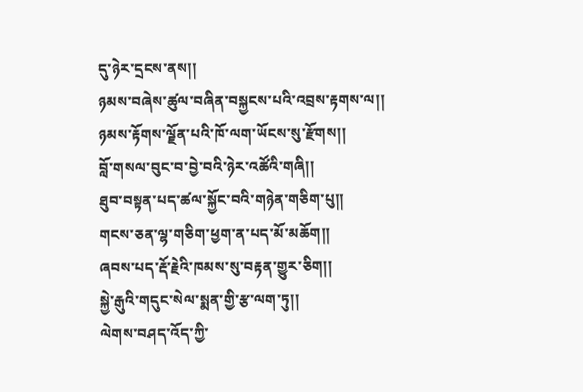དུ་ཉེར་དྲངས་ནས།།
ཉམས་བཞེས་ཚུལ་བཞིན་བསྐྱངས་པའི་འབྲས་རྟགས་ལ།།
ཉམས་རྟོགས་ལྗོན་པའི་ཁོ་ལག་ཡོངས་སུ་རྫོགས།།
བློ་གསལ་བུང་བ་བྱེ་བའི་ཉེར་འཚོའི་གཞི།།
ཐུབ་བསྟན་པད་ཚལ་སྐྱོང་བའི་གཉེན་གཅིག་པུ།།
གངས་ཅན་ལྷ་གཅིག་ཕྱག་ན་པད་མོ་མཆོག།།
ཞབས་པད་རྡོ་རྗེའི་ཁམས་སུ་བརྟན་གྱུར་ཅིག།།
སྐྱེ་རྒུའི་གདུང་སེལ་སྨན་གྱི་རྩ་ལག་ཏུ།།
ལེགས་བཤད་འོད་ཀྱི་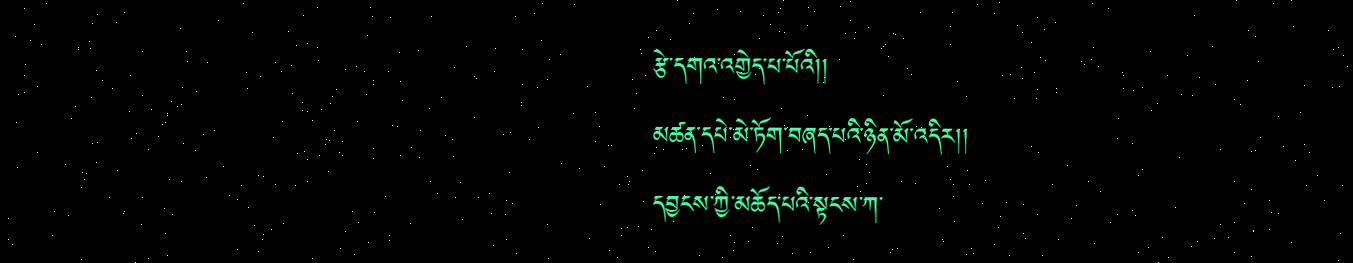རྩེ་དགའ་འགྱེད་པ་པོའི།།
མཚན་དཔེ་མེ་ཏོག་བཞད་པའི་ཉིན་མོ་འདིར།།
དབྱངས་ཀྱི་མཆོད་པའི་སྟངས་ཀ་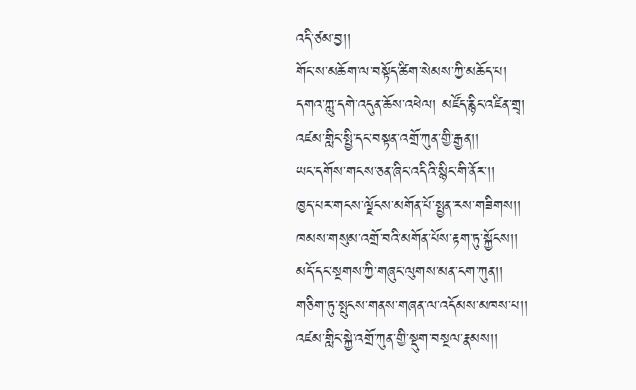འདི་ཙམ་བྱ།།
གོང་ས་མཆོག་ལ་བསྟོད་ཚིག་སེམས་ཀྱི་མཆོད་པ།
དགའ་ཀླུ་དགེ་འདུན་ཆོས་འཕེལ། མཛོད་རྙིང་འཛིན་གྲྭ།
འཛམ་གླིང་སྤྱི་དང་བསྟན་འགྲོ་ཀུན་གྱི་རྒྱན།།
ཡང་དགོས་གངས་ཅན་ཞིང་འདིའི་སྙིང་གི་ནོར་།།
ཁྱད་པར་གངས་ལྗོངས་མགོན་པོ་སྤྱན་རས་གཟིགས།།
ཁམས་གསུམ་འགྲོ་བའི་མགོན་པོས་རྟག་ཏུ་སྐྱོངས།།
མདོ་དང་སྔགས་ཀྱི་གཞུང་ལུགས་མན་ངག་ཀུན།།
གཅིག་ཏུ་སྤུངས་གནས་གཞན་ལ་འདོམས་མཁས་པ།།
འཛམ་གླིང་སྐྱེ་འགྲོ་ཀུན་གྱི་སྡུག་བསྔལ་རྣམས།།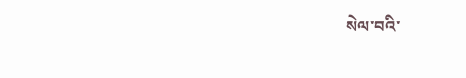སེལ་བའི་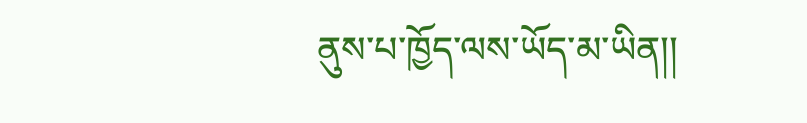ནུས་པ་ཁྱོད་ལས་ཡོད་མ་ཡིན།།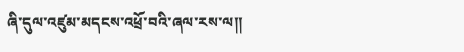ཞི་དུལ་འཛུམ་མདངས་འཕྲོ་བའི་ཞལ་རས་ལ།།